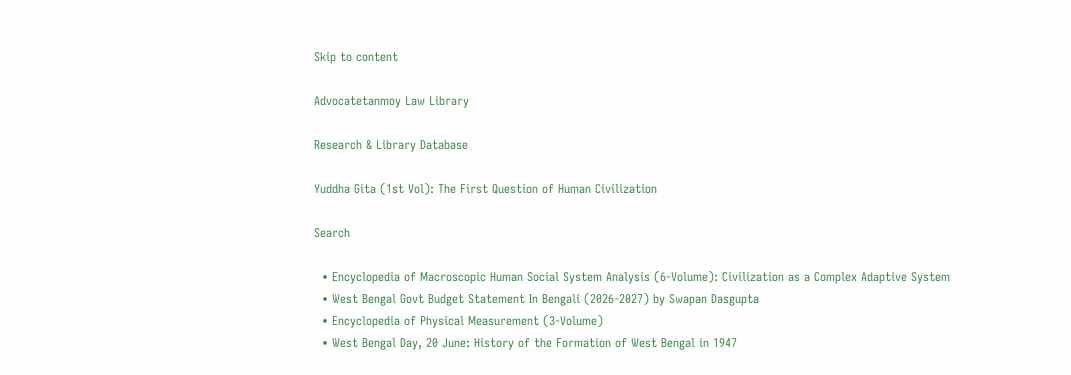Skip to content

Advocatetanmoy Law Library

Research & Library Database

Yuddha Gita (1st Vol): The First Question of Human Civilization

Search

  • Encyclopedia of Macroscopic Human Social System Analysis (6-Volume): Civilization as a Complex Adaptive System
  • West Bengal Govt Budget Statement In Bengali (2026-2027) by Swapan Dasgupta
  • Encyclopedia of Physical Measurement (3-Volume)
  • West Bengal Day, 20 June: History of the Formation of West Bengal in 1947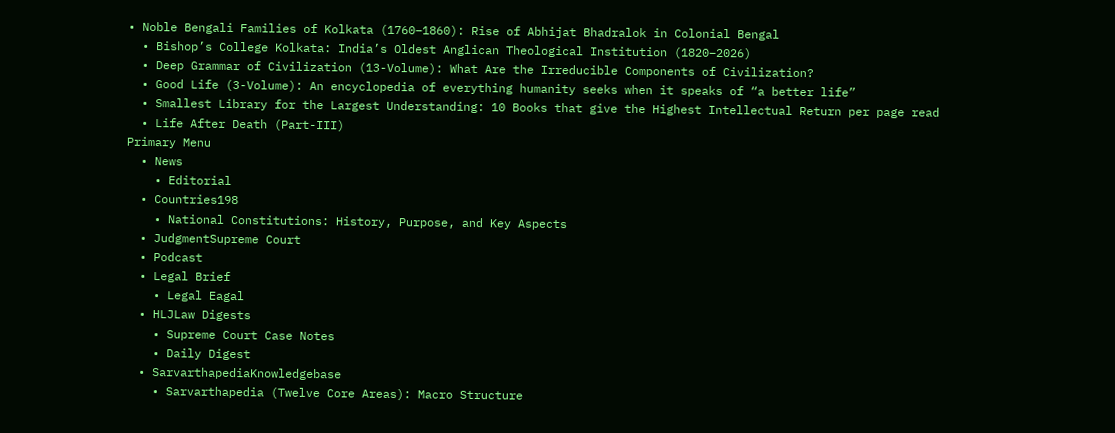• Noble Bengali Families of Kolkata (1760–1860): Rise of Abhijat Bhadralok in Colonial Bengal
  • Bishop’s College Kolkata: India’s Oldest Anglican Theological Institution (1820–2026)
  • Deep Grammar of Civilization (13-Volume): What Are the Irreducible Components of Civilization?
  • Good Life (3-Volume): An encyclopedia of everything humanity seeks when it speaks of “a better life”
  • Smallest Library for the Largest Understanding: 10 Books that give the Highest Intellectual Return per page read
  • Life After Death (Part-III)
Primary Menu
  • News
    • Editorial
  • Countries198
    • National Constitutions: History, Purpose, and Key Aspects
  • JudgmentSupreme Court
  • Podcast
  • Legal Brief
    • Legal Eagal
  • HLJLaw Digests
    • Supreme Court Case Notes
    • Daily Digest
  • SarvarthapediaKnowledgebase
    • Sarvarthapedia (Twelve Core Areas): Macro Structure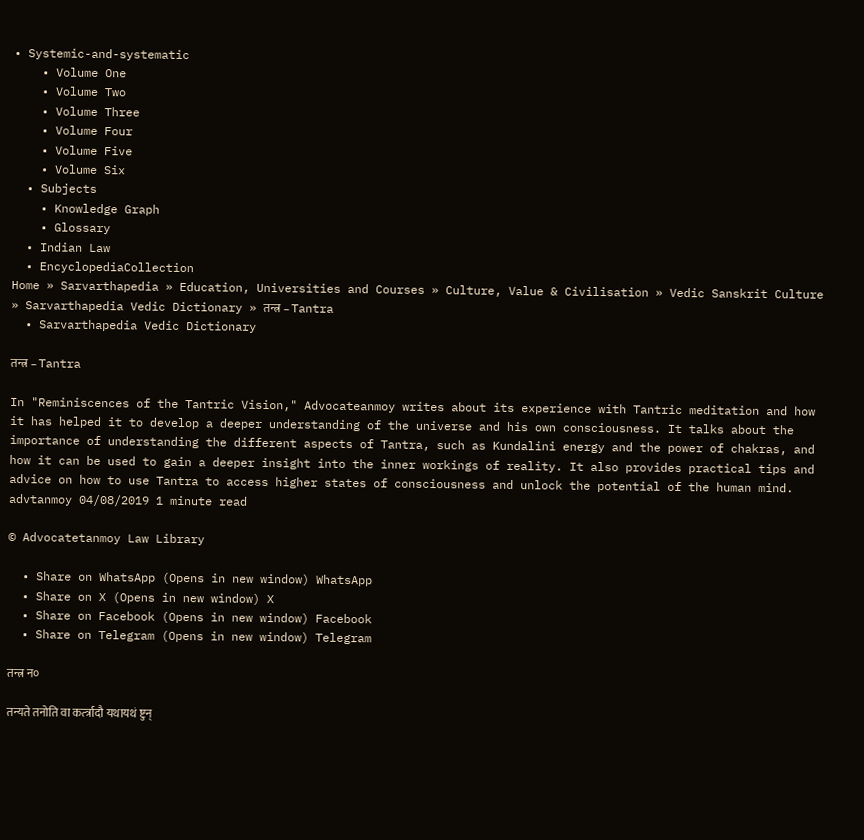• Systemic-and-systematic
    • Volume One
    • Volume Two
    • Volume Three
    • Volume Four
    • Volume Five
    • Volume Six
  • Subjects
    • Knowledge Graph
    • Glossary
  • Indian Law
  • EncyclopediaCollection
Home » Sarvarthapedia » Education, Universities and Courses » Culture, Value & Civilisation » Vedic Sanskrit Culture » Sarvarthapedia Vedic Dictionary » तन्त्र – Tantra
  • Sarvarthapedia Vedic Dictionary

तन्त्र – Tantra

In "Reminiscences of the Tantric Vision," Advocateanmoy writes about its experience with Tantric meditation and how it has helped it to develop a deeper understanding of the universe and his own consciousness. It talks about the importance of understanding the different aspects of Tantra, such as Kundalini energy and the power of chakras, and how it can be used to gain a deeper insight into the inner workings of reality. It also provides practical tips and advice on how to use Tantra to access higher states of consciousness and unlock the potential of the human mind.
advtanmoy 04/08/2019 1 minute read

© Advocatetanmoy Law Library

  • Share on WhatsApp (Opens in new window) WhatsApp
  • Share on X (Opens in new window) X
  • Share on Facebook (Opens in new window) Facebook
  • Share on Telegram (Opens in new window) Telegram

तन्त्र न०

तन्यते तनोति वा कर्त्त्रादौ यथायथं ष्टुन्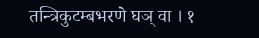तन्त्रिकुटम्बभरणे घञ् वा । १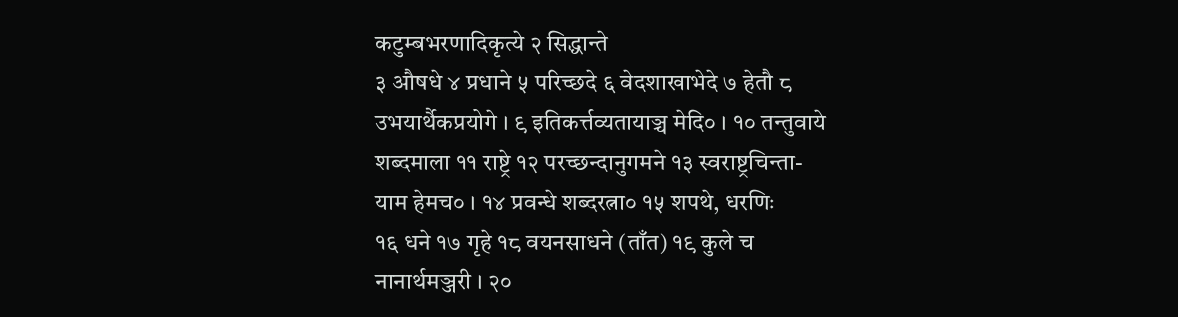कटुम्बभरणादिकृत्ये २ सिद्धान्ते
३ औषधे ४ प्रधाने ५ परिच्छदे ६ वेदशाखाभेदे ७ हेतौ ८
उभयार्थैकप्रयोगे । ९ इतिकर्त्तव्यतायाञ्च मेदि० । १० तन्तुवाये
शब्दमाला ११ राष्ट्रे १२ परच्छन्दानुगमने १३ स्वराष्ट्रचिन्ता-
याम हेमच० । १४ प्रवन्धे शब्दरत्ना० १५ शपथे, धरणिः
१६ धने १७ गृहे १८ वयनसाधने (ताँत) १९ कुले च
नानार्थमञ्जरी । २०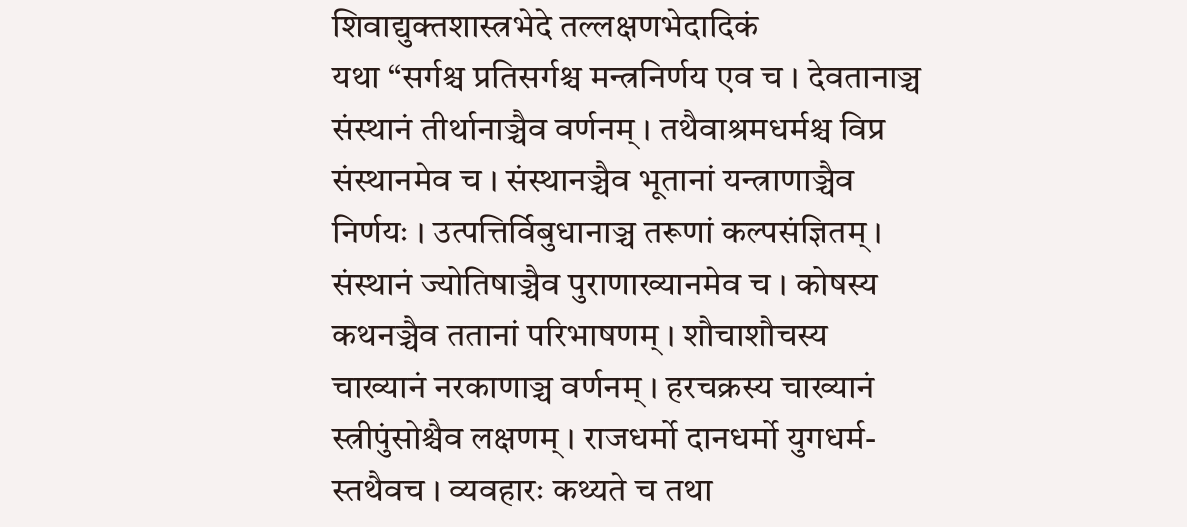शिवाद्युक्तशास्त्रभेदे तल्लक्षणभेदादिकं
यथा “सर्गश्च प्रतिसर्गश्च मन्त्रनिर्णय एव च । देवतानाञ्च
संस्थानं तीर्थानाञ्चैव वर्णनम् । तथैवाश्रमधर्मश्च विप्र
संस्थानमेव च । संस्थानञ्चैव भूतानां यन्त्राणाञ्चैव
निर्णयः । उत्पत्तिर्विबुधानाञ्च तरूणां कल्पसंज्ञितम् ।
संस्थानं ज्योतिषाञ्चैव पुराणाख्यानमेव च । कोषस्य
कथनञ्चैव ततानां परिभाषणम् । शौचाशौचस्य
चाख्यानं नरकाणाञ्च वर्णनम् । हरचक्रस्य चाख्यानं
स्त्रीपुंसोश्चैव लक्षणम् । राजधर्मो दानधर्मो युगधर्म-
स्तथैवच । व्यवहारः कथ्यते च तथा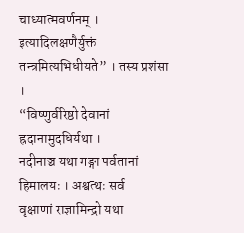चाध्यात्मवर्णनम् ।
इत्यादिलक्षणैर्युक्तं तन्त्रमित्यभिधीयते” । तस्य प्रशंसा ।
“विष्णुर्वरिष्ठो देवानां ह्रदानामुदधिर्यथा ।
नदीनाञ्च यथा गङ्गा पर्वतानां हिमालयः । अश्वत्थः सर्व
वृक्षाणां राज्ञामिन्द्रो यथा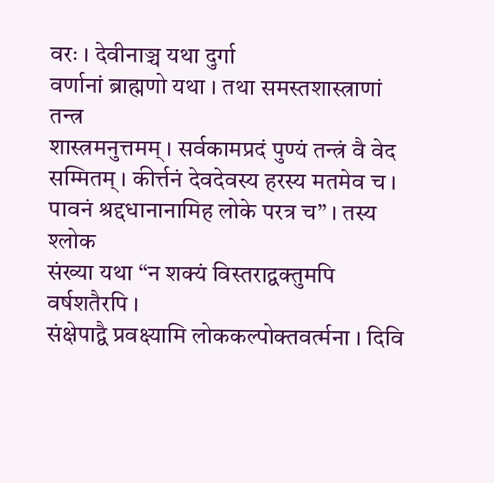वरः । देवीनाञ्च यथा दुर्गा
वर्णानां ब्राह्मणो यथा । तथा समस्तशास्त्राणां तन्त्र
शास्त्रमनुत्तमम् । सर्वकामप्रदं पुण्यं तन्त्रं वै वेद
सम्मितम् । कीर्त्तनं देवदेवस्य हरस्य मतमेव च ।
पावनं श्रद्दधानानामिह लोके परत्र च” । तस्य श्लोक
संख्या यथा “न शक्यं विस्तराद्वक्तुमपि वर्षशतैरपि ।
संक्षेपाद्वै प्रवक्ष्यामि लोककल्पोक्तवर्त्मना । दिवि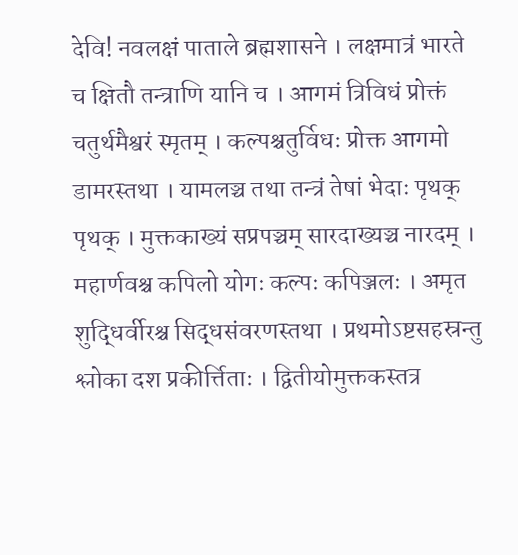देवि! नवलक्षं पाताले ब्रह्मशासने । लक्षमात्रं भारते
च क्षितौ तन्त्राणि यानि च । आगमं त्रिविधं प्रोक्तं
चतुर्थमैश्वरं स्मृतम् । कल्पश्चतुर्विधः प्रोक्त आगमो
डामरस्तथा । यामलञ्च तथा तन्त्रं तेषां भेदाः पृथक्
पृथक् । मुक्तकाख्यं सप्रपञ्चम् सारदाख्यञ्च नारदम् ।
महार्णवश्च कपिलो योगः कल्पः कपिञ्जलः । अमृत
शुद्धिर्वीरश्च सिद्धसंवरणस्तथा । प्रथमोऽष्टसहस्रन्तु
श्लोका दश प्रकीर्त्तिताः । द्वितीयोमुक्तकस्तत्र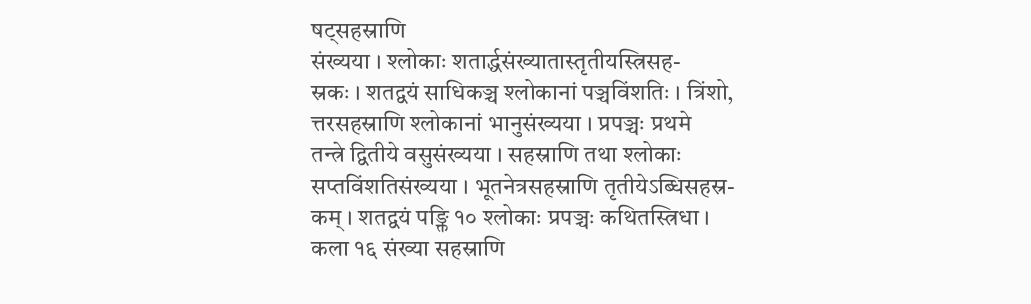षट्सहस्राणि
संख्यया । श्लोकाः शतार्द्धसंख्यातास्तृतीयस्त्रिसह-
स्रकः । शतद्वयं साधिकञ्च श्लोकानां पञ्चविंशतिः । त्रिंशो,
त्तरसहस्राणि श्लोकानां भानुसंख्यया । प्रपञ्चः प्रथमे
तन्त्रे द्वितीये वसुसंख्यया । सहस्राणि तथा श्लोकाः
सप्तविंशतिसंख्यया । भूतनेत्रसहस्राणि तृतीयेऽब्धिसहस्र-
कम् । शतद्वयं पङ्क्ति १० श्लोकाः प्रपञ्चः कथितस्त्रिधा ।
कला १६ संख्या सहस्राणि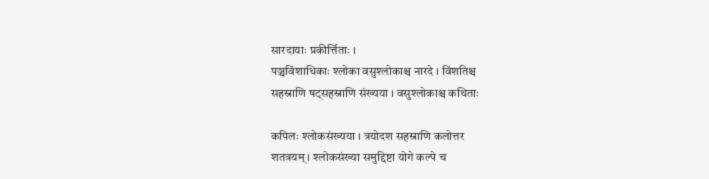सारदायाः प्रकीर्त्तिताः ।
पञ्चविंशाधिकाः श्लोका वसुश्लोकाश्च नारदे । विंशतिश्च
सहस्राणि षट्सहस्राणि संख्यया । वसुश्लोकाश्च कथिताः

कपिलः श्लोकसंख्यया । त्रयोदश सहस्राणि कलोत्तर
शतत्रयम् । श्लोकसंख्या समुद्दिष्टा योगे कल्पे च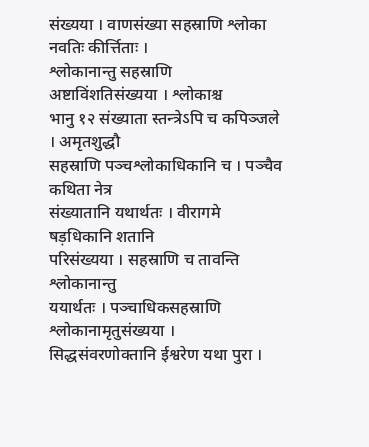संख्यया । वाणसंख्या सहस्राणि श्लोका नवतिः कीर्त्तिताः ।
श्लोकानान्तु सहस्राणि अष्टाविंशतिसंख्यया । श्लोकाश्च
भानु १२ संख्याता स्तन्त्रेऽपि च कपिञ्जले । अमृतशुद्धौ
सहस्राणि पञ्चश्लोकाधिकानि च । पञ्चैव कथिता नेत्र
संख्यातानि यथार्थतः । वीरागमे षड़धिकानि शतानि
परिसंख्यया । सहस्राणि च तावन्ति श्लोकानान्तु
ययार्थतः । पञ्चाधिकसहस्राणि श्लोकानामृतुसंख्यया ।
सिद्धसंवरणोक्तानि ईश्वरेण यथा पुरा ।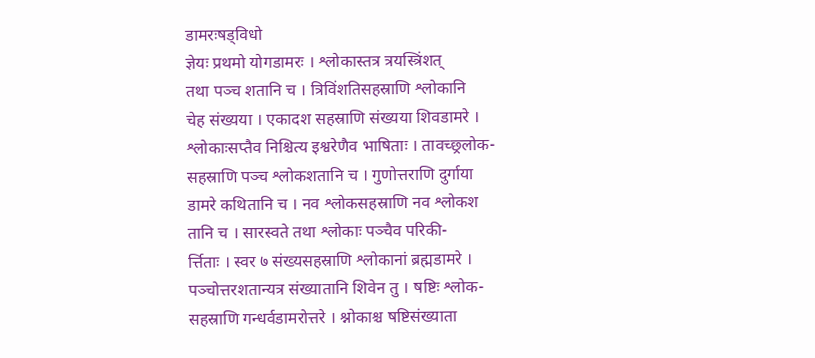डामरःषड्विधो
ज्ञेयः प्रथमो योगडामरः । श्लोकास्तत्र त्रयस्त्रिंशत्
तथा पञ्च शतानि च । त्रिविंशतिसहस्राणि श्लोकानि
चेह संख्यया । एकादश सहस्राणि संख्यया शिवडामरे ।
श्लोकाःसप्तैव निश्चित्य इश्वरेणैव भाषिताः । तावच्छ्र्लोक-
सहस्राणि पञ्च श्लोकशतानि च । गुणोत्तराणि दुर्गाया
डामरे कथितानि च । नव श्लोकसहस्राणि नव श्लोकश
तानि च । सारस्वते तथा श्लोकाः पञ्चैव परिकी-
र्त्तिताः । स्वर ७ संख्यसहस्राणि श्लोकानां ब्रह्मडामरे ।
पञ्चोत्तरशतान्यत्र संख्यातानि शिवेन तु । षष्टिः श्लोक-
सहस्राणि गन्धर्वडामरोत्तरे । श्नोकाश्च षष्टिसंख्याता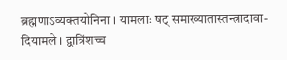ब्रह्मणाऽव्यक्तयोनिना । यामलाः षट् समाख्यातास्तन्त्रादावा-
दियामले । द्वात्रिंशच्च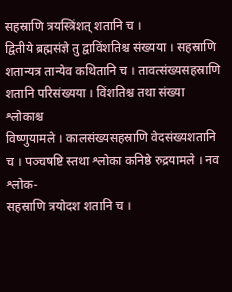सहस्राणि त्रयस्त्रिंशत् शतानि च ।
द्वितीये ब्रह्मसंज्ञे तु द्वाविंशतिश्च संख्यया । सहस्राणि
शतान्यत्र तान्येव कथितानि च । तावत्संख्यसहस्राणि
शतानि परिसंख्यया । विंशतिश्च तथा संख्या श्लोकाश्च
विष्णुयामले । कालसंख्यसहस्राणि वेदसंख्यशतानि
च । पञ्चषष्टि स्तथा श्लोका कनिष्ठे रुद्रयामले । नव श्लोक-
सहस्राणि त्रयोदश शतानि च ।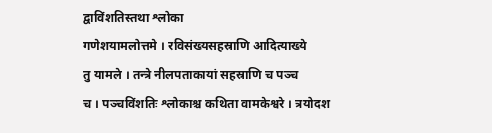द्वाविंशतिस्तथा श्लोका
गणेशयामलोत्तमे । रविसंख्यसहस्राणि आदित्याख्ये
तु यामले । तन्त्रे नीलपताकायां सहस्राणि च पञ्च
च । पञ्चविंशतिः श्लोकाश्च कथिता वामकेश्वरे । त्रयोदश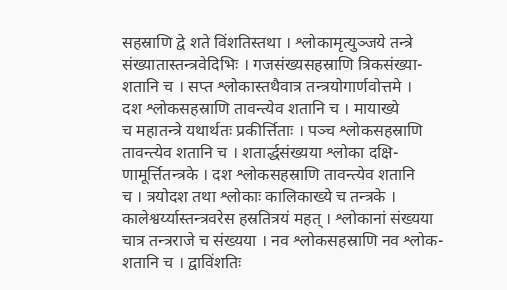सहस्राणि द्वे शते विंशतिस्तथा । श्लोकामृत्युञ्जये तन्त्रे
संख्यातास्तन्त्रवेदिभिः । गजसंख्यसहस्राणि त्रिकसंख्या-
शतानि च । सप्त श्लोकास्तथैवात्र तन्त्रयोगार्णवोत्तमे ।
दश श्लोकसहस्राणि तावन्त्येव शतानि च । मायाख्ये
च महातन्त्रे यथार्थतः प्रकीर्त्तिताः । पञ्च श्लोकसहस्राणि
तावन्त्येव शतानि च । शतार्द्धसंख्यया श्लोका दक्षि-
णामूर्त्तितन्त्रके । दश श्लोकसहस्राणि तावन्त्येव शतानि
च । त्रयोदश तथा श्लोकाः कालिकाख्ये च तन्त्रके ।
कालेश्वर्य्यास्तन्त्रवरेस हस्रतित्रयं महत् । श्लोकानां संख्यया
चात्र तन्त्रराजे च संख्यया । नव श्लोकसहस्राणि नव श्लोक-
शतानि च । द्वाविंशतिः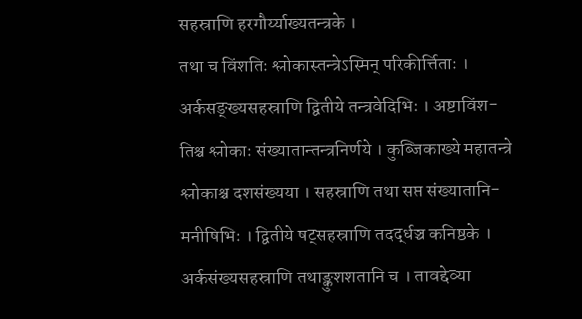सहस्राणि हरगौर्य्याख्यतन्त्रके ।
तथा च विंशतिः श्लोकास्तन्त्रेऽस्मिन् परिकीर्त्तिताः ।
अर्कसङ्ख्यसहस्राणि द्वितीये तन्त्रवेदिभिः । अष्टाविंश-
तिश्च श्लोकाः संख्यातान्तन्त्रनिर्णये । कुब्जिकाख्ये महातन्त्रे
श्लोकाश्च दशसंख्यया । सहस्राणि तथा सप्त संख्यातानि-
मनीषिभिः । द्वितीये षट्सहस्राणि तदर्द्धञ्च कनिष्ठके ।
अर्कसंख्यसहस्राणि तथाङ्कुशशतानि च । तावद्देव्या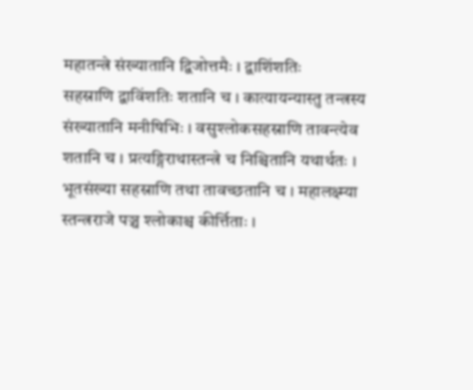महातन्त्रे संख्यातानि द्विजोत्तमैः । द्वाशिंशतिः
सहस्राणि द्वाविंशतिः शतानि च । कात्यायन्यास्तु तन्त्रस्य
संख्यातानि मनीषिभिः । वसुश्लोकसहस्राणि तावन्त्येव
शतानि च । प्रत्यङ्गिराथास्तन्त्रे च निश्चितानि यथार्थतः ।
भूतसंख्या सहस्राणि तथा तावच्छतानि च । महालक्ष्म्या
स्तन्त्रराजे पञ्च श्लोकाश्च कीर्त्तिताः ।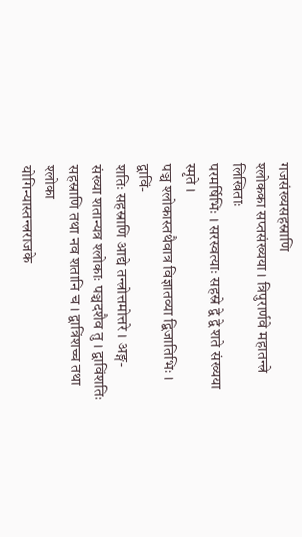गजसंख्यसहस्राणि
श्लोकका सप्तसंख्यया । त्रिपुरार्णवे महातन्त्रे लिखिताः
परमर्षिभिः । सरस्वत्याः सहस्रे द्वे द्वे शते संख्यया स्मृते ।
पञ्च श्लोकास्तथैवात्र विज्ञातव्या द्बिजातिभिः । द्वाविं-
शतिः सहस्राणि आद्ये तन्त्रोत्तमोत्तरे । अङ्ग-
संख्या शतान्यत्र श्लोकाः पञ्चदशैव तु । द्वाविंशतिः
सहस्राणि तथा नव शतानि च । द्वात्रिंशच्च तथा श्लोका
योगिन्यास्तन्त्रराजके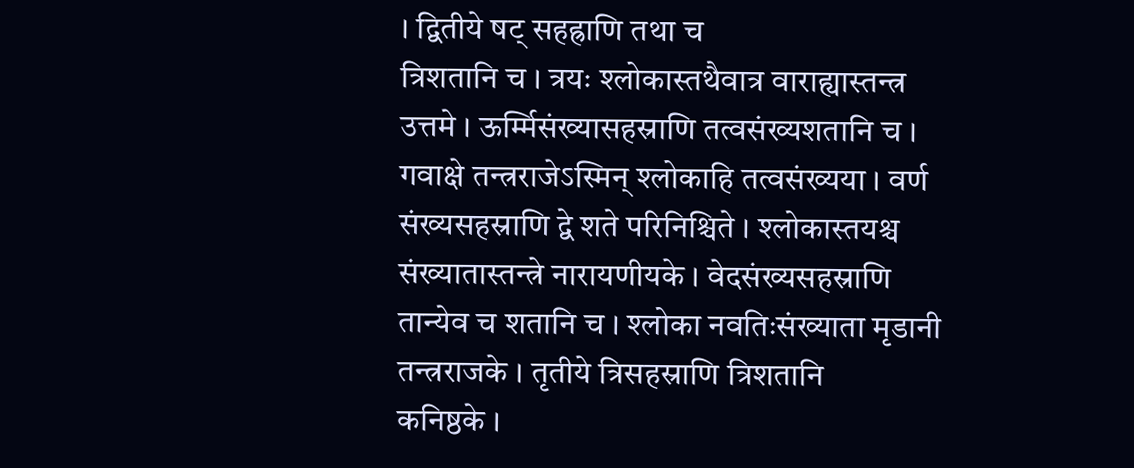। द्वितीये षट् सहह्राणि तथा च
त्रिशतानि च । त्रयः श्लोकास्तथैवात्र वाराह्यास्तन्त्र
उत्तमे । ऊर्म्मिसंख्यासहस्राणि तत्वसंख्यशतानि च ।
गवाक्षे तन्त्रराजेऽस्मिन् श्लोकाहि तत्वसंख्यया । वर्ण
संख्यसहस्राणि द्वे शते परिनिश्चिते । श्लोकास्तयश्च
संख्यातास्तन्त्रे नारायणीयके । वेदसंख्यसहस्राणि
तान्येव च शतानि च । श्लोका नवतिःसंख्याता मृडानी
तन्त्रराजके । तृतीये त्रिसहस्राणि त्रिशतानि
कनिष्ठके ।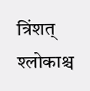त्रिंशत् श्लोकाश्च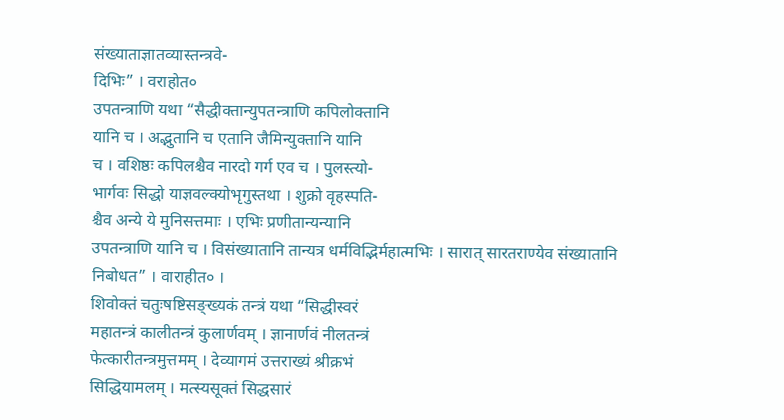संख्याताज्ञातव्यास्तन्त्रवे-
दिभिः” । वराहोत०
उपतन्त्राणि यथा “सैद्धीक्तान्युपतन्त्राणि कपिलोक्तानि
यानि च । अद्भुतानि च एतानि जैमिन्युक्तानि यानि
च । वशिष्ठः कपिलश्चैव नारदो गर्ग एव च । पुलस्त्यो-
भार्गवः सिद्धो याज्ञवल्क्योभृगुस्तथा । शुक्रो वृहस्पति-
श्चैव अन्ये ये मुनिसत्तमाः । एभिः प्रणीतान्यन्यानि
उपतन्त्राणि यानि च । विसंख्यातानि तान्यत्र धर्मविद्भिर्महात्मभिः । सारात् सारतराण्येव संख्यातानि
निबोधत” । वाराहीत० ।
शिवोक्तं चतुःषष्टिसङ्ख्यकं तन्त्रं यथा “सिद्धीस्वरं
महातन्त्रं कालीतन्त्रं कुलार्णवम् । ज्ञानार्णवं नीलतन्त्रं
फेत्कारीतन्त्रमुत्तमम् । देव्यागमं उत्तराख्यं श्रीक्रभं
सिद्धियामलम् । मत्स्यसूक्तं सिद्धसारं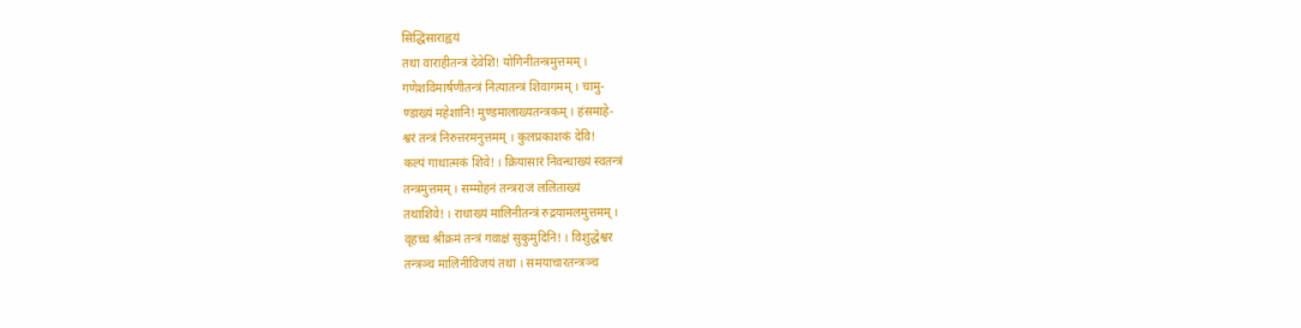सिद्धिसाराह्वयं
तथा वाराहीतन्त्रं देवेशि! योगिनीतन्त्रमुत्तमम् ।
गणेशविमार्षणीतन्त्रं नित्यातन्त्रं शिवागमम् । चामु-
ण्डाख्यं महेशानि! मुण्डमालाख्यतन्त्रकम् । हंसमाहे-
श्वरं तन्त्रं निरुत्तरमनुत्तमम् । कुलप्रकाशकं देवि!
कल्पं गाथात्मकं शिवे! । क्रियासारं निवन्धाख्यं स्वतन्त्रं
तन्त्रमुत्तमम् । सम्मोहनं तन्त्रराजं ललिताख्यं
तथाशिवे! । राधाख्यं मालिनीतन्त्रं रुद्रयामलमुत्तमम् ।
वृहच्च श्रीक्रमं तन्त्रं गवाक्षं सुकुमुदिनि! । विशुद्धेश्वर
तन्त्रञ्च मालिनीविजयं तथा । समयाचारतन्त्रञ्च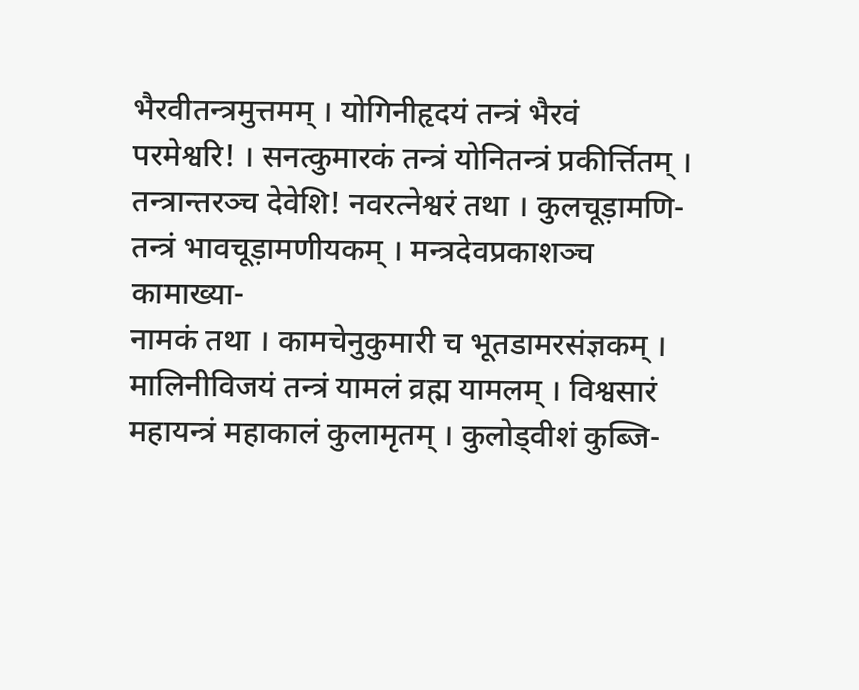भैरवीतन्त्रमुत्तमम् । योगिनीहृदयं तन्त्रं भैरवं
परमेश्वरि! । सनत्कुमारकं तन्त्रं योनितन्त्रं प्रकीर्त्तितम् ।
तन्त्रान्तरञ्च देवेशि! नवरत्नेश्वरं तथा । कुलचूड़ामणि-
तन्त्रं भावचूड़ामणीयकम् । मन्त्रदेवप्रकाशञ्च कामाख्या-
नामकं तथा । कामचेनुकुमारी च भूतडामरसंज्ञकम् ।
मालिनीविजयं तन्त्रं यामलं व्रह्म यामलम् । विश्वसारं
महायन्त्रं महाकालं कुलामृतम् । कुलोड्वीशं कुब्जि-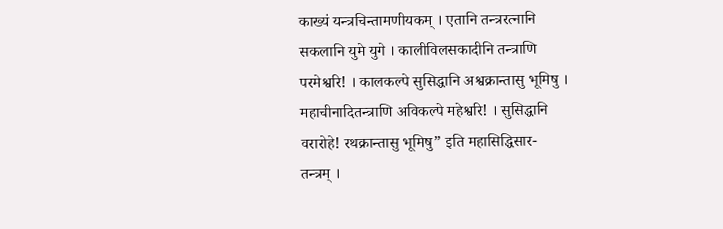काख्यं यन्त्रचिन्तामणीयकम् । एतानि तन्त्ररत्नानि
सकलानि युमे युगे । कालीविलसकादीनि तन्त्राणि
परमेश्वरि! । कालकल्पे सुसिद्धानि अश्वक्रान्तासु भूमिषु ।
महाचीनादितन्त्राणि अविकल्पे महेश्वरि! । सुसिद्धानि
वरारोहे! रथक्रान्तासु भूमिषु” इति महासिद्धिसार-
तन्त्रम् ।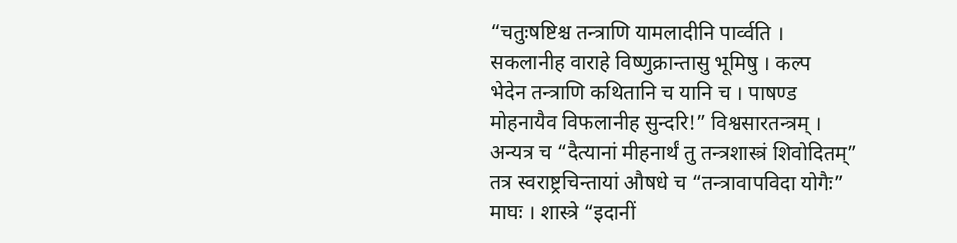“चतुःषष्टिश्च तन्त्राणि यामलादीनि पार्व्वति ।
सकलानीह वाराहे विष्णुक्रान्तासु भूमिषु । कल्प
भेदेन तन्त्राणि कथितानि च यानि च । पाषण्ड
मोहनायैव विफलानीह सुन्दरि!” विश्वसारतन्त्रम् ।
अन्यत्र च “दैत्यानां मीहनार्थं तु तन्त्रशास्त्रं शिवोदितम्”
तत्र स्वराष्ट्रचिन्तायां औषधे च “तन्त्रावापविदा योगैः”
माघः । शास्त्रे “इदानीं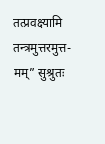तत्प्रवक्ष्यामि तन्त्रमुत्तरमुत्त-
मम्” सुश्रुतः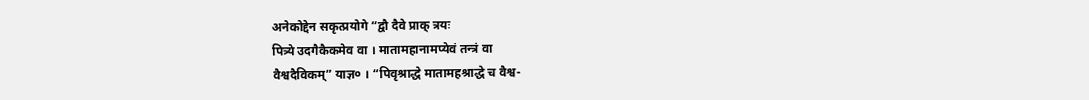अनेकोद्देन सकृत्प्रयोगे “द्वौ दैवे प्राक् त्रयः
पित्र्ये उदगैकैकमेव वा । मातामहानामप्येवं तन्त्रं वा
वैश्वदैविकम्” याज्ञ० । “पिवृश्राद्धे मातामहश्राद्धे च वैश्व-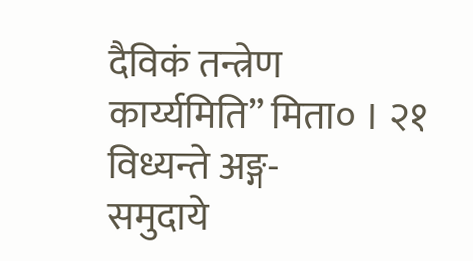दैविकं तन्त्रेण कार्य्यमिति” मिता० । २१ विध्यन्ते अङ्ग-
समुदाये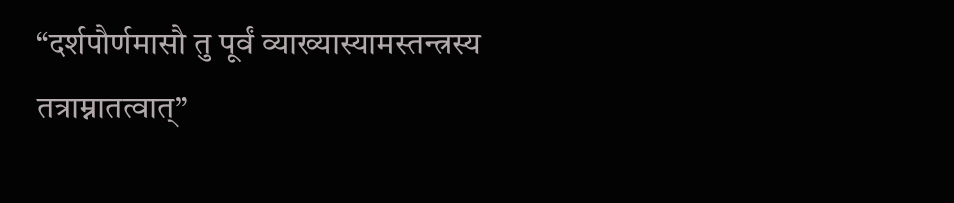“दर्शपौर्णमासौ तु पूर्वं व्याख्यास्यामस्तन्त्रस्य
तत्राम्नातत्वात्”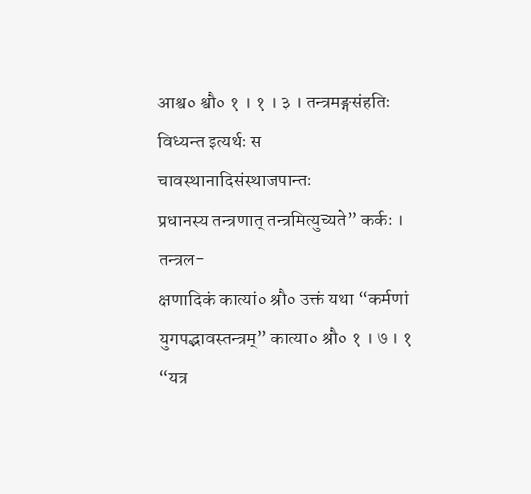आश्व० श्वौ० १ । १ । ३ । तन्त्रमङ्गसंहतिः
विध्यन्त इत्यर्थः स चावस्थानादिसंस्थाजपान्तः
प्रधानस्य तन्त्रणात् तन्त्रमित्युच्यते” कर्कः । तन्त्रल-
क्षणादिकं कात्यां० श्रौ० उक्तं यथा “कर्मणां
युगपद्भावस्तन्त्रम्” कात्या० श्रौ० १ । ७ । १
“यत्र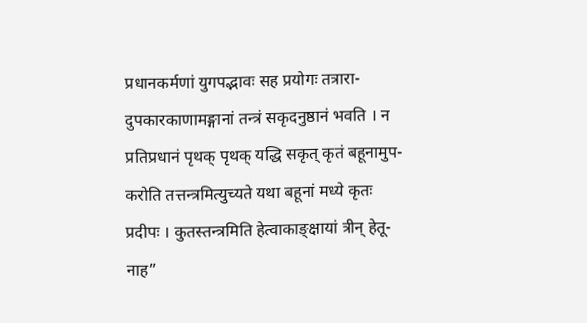प्रधानकर्मणां युगपद्भावः सह प्रयोगः तत्रारा-
दुपकारकाणामङ्गानां तन्त्रं सकृदनुष्ठानं भवति । न
प्रतिप्रधानं पृथक् पृथक् यद्धि सकृत् कृतं बहूनामुप-
करोति तत्तन्त्रमित्युच्यते यथा बहूनां मध्ये कृतः
प्रदीपः । कुतस्तन्त्रमिति हेत्वाकाङ्क्षायां त्रीन् हेतू-
नाह”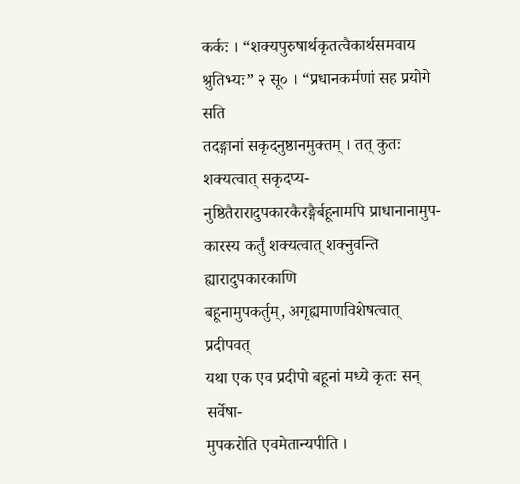कर्कः । “शक्यपुरुषार्थकृतत्वैकार्थसमवाय
श्रुतिभ्यः” २ सू० । “प्रधानकर्मणां सह प्रयोगे सति
तदङ्गानां सकृदनुष्ठानमुक्तम् । तत् कुतः शक्यत्वात् सकृदप्य-
नुष्ठितैरारादुपकारकैरङ्गैर्बहूनामपि प्राधानानामुप-
कारस्य कर्तुं शक्यत्वात् शक्नुवन्ति ह्यारादुपकारकाणि
बहूनामुपकर्तुम्, अगृह्यमाणविशेषत्वात् प्रदीपवत्
यथा एक एव प्रदीपो बहूनां मध्ये कृतः सन् सर्वेषा-
मुपकरोति एवमेतान्यपीति ।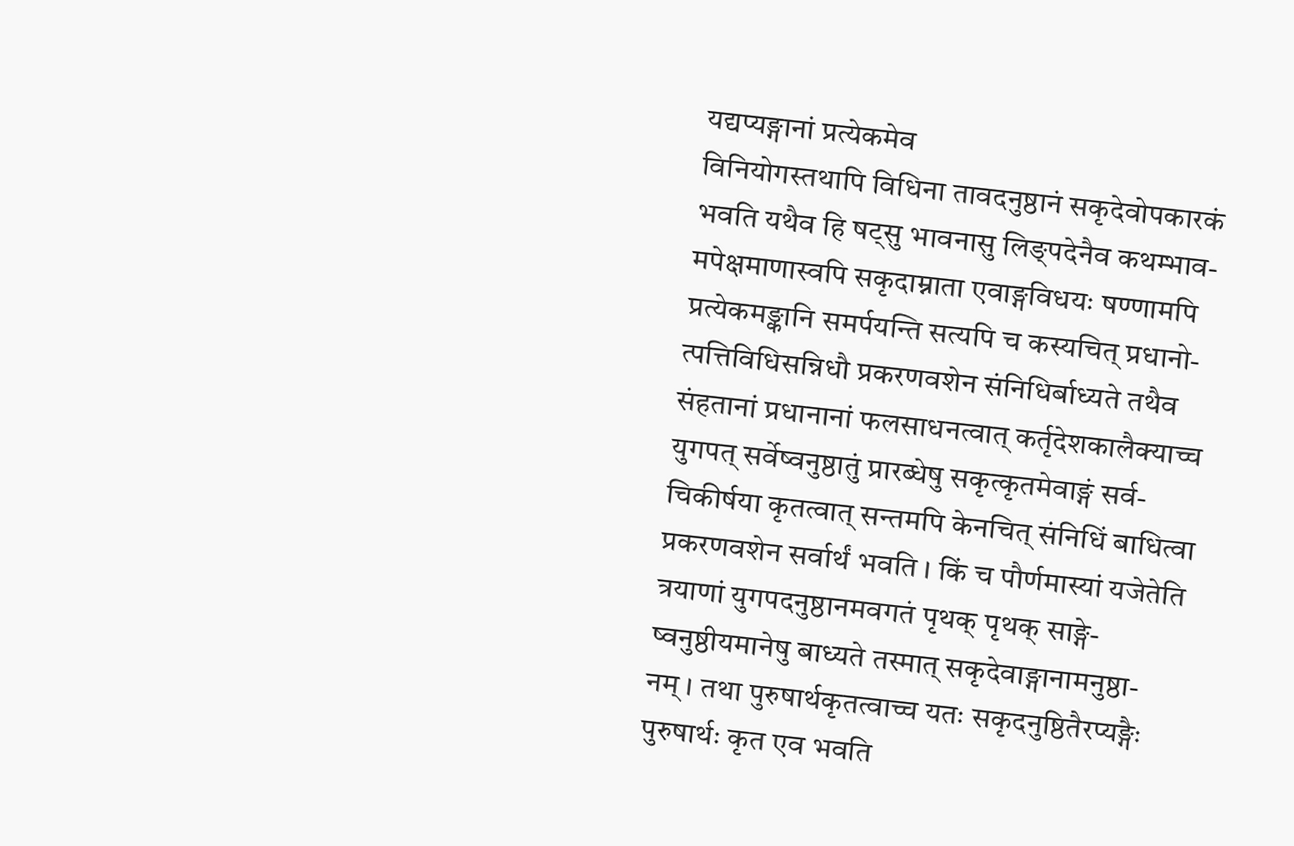यद्यप्यङ्गानां प्रत्येकमेव
विनियोगस्तथापि विधिना तावदनुष्ठानं सकृदेवोपकारकं
भवति यथैव हि षट्सु भावनासु लिङ्पदेनैव कथम्भाव-
मपेक्षमाणास्वपि सकृदाम्नाता एवाङ्गविधयः षण्णामपि
प्रत्येकमङ्कानि समर्पयन्ति सत्यपि च कस्यचित् प्रधानो-
त्पत्तिविधिसन्निधौ प्रकरणवशेन संनिधिर्बाध्यते तथैव
संहतानां प्रधानानां फलसाधनत्वात् कर्तृदेशकालैक्याच्च
युगपत् सर्वेष्वनुष्ठातुं प्रारब्धेषु सकृत्कृतमेवाङ्गं सर्व-
चिकीर्षया कृतत्वात् सन्तमपि केनचित् संनिधिं बाधित्वा
प्रकरणवशेन सर्वार्थं भवति । किं च पौर्णमास्यां यजेतेति
त्रयाणां युगपदनुष्ठानमवगतं पृथक् पृथक् साङ्गे-
ष्वनुष्ठीयमानेषु बाध्यते तस्मात् सकृदेवाङ्गानामनुष्ठा-
नम् । तथा पुरुषार्थकृतत्वाच्च यतः सकृदनुष्ठितैरप्यङ्गैः
पुरुषार्थः कृत एव भवति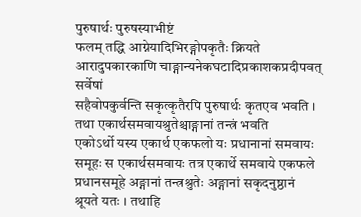पुरुषार्थः पुरुषस्याभीष्टं
फलम् तद्धि आग्नेयादिभिरङ्गोपकृतैः क्रियते
आरादुपकारकाणि चाङ्गान्यनेकघटादिप्रकाशकप्रदीपवत् सर्वेषां
सहैवोपकुर्वन्ति सकृत्कृतैरपि पुरुषार्थः कृतएव भवति ।
तथा एकार्थसमवायश्रुतेश्चाङ्गानां तन्त्रं भवति
एकोऽर्थो यस्य एकार्थ एकफलो यः प्रधानानां समवायः
समूहः स एकार्थसमवायः तत्र एकार्थे समवाये एकफले
प्रधानसमूहे अङ्गानां तन्त्रश्रुतेः अङ्गानां सकृदनुष्ठानं
श्रूयते यतः । तथाहि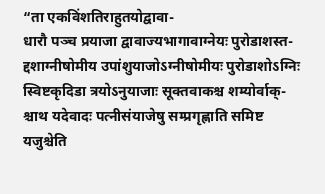“ता एकविंशतिराहुतयोद्वावा-
धारौ पञ्च प्रयाजा द्वावाज्यभागावाग्नेयः पुरोडाशस्त-
द्दशाग्नीषोमीय उपांशुयाजोऽग्नीषोमीयः पुरोडाशोऽग्निः
स्विष्टकृदिडा त्रयोऽनुयाजाः सूक्तवाकश्च शम्योर्वाक्-
श्चाथ यदेवादः पत्नीसंयाजेषु सम्प्रगृह्णाति समिष्ट
यजुश्चेति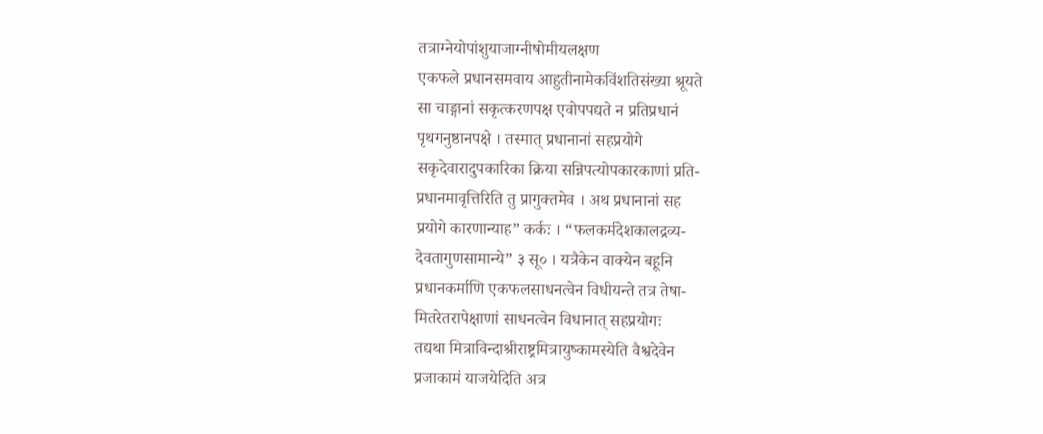तत्राग्नेयोपांशुयाजाग्नीषोमीयलक्षण
एकफले प्रधानसमवाय आहुतीनामेकविंशतिसंख्या श्रूयते
सा चाङ्गानां सकृत्करणपक्ष एवोपपद्यते न प्रतिप्रधानं
पृथगनुष्ठानपक्षे । तस्मात् प्रधानानां सहप्रयोगे
सकृदेवारादुपकारिका क्रिया सन्निपत्योपकारकाणां प्रति-
प्रधानमावृत्तिरिति तु प्रागुक्तमेव । अथ प्रधानानां सह
प्रयोगे कारणान्याह” कर्कः । “फलकर्मदेशकालद्रव्य-
देवतागुणसामान्ये” ३ सू० । यत्रैकेन वाक्येन बहूनि
प्रधानकर्माणि एकफलसाधनत्वेन विधीयन्ते तत्र तेषा-
मितरेतरापेक्षाणां साधनत्वेन विधानात् सहप्रयोगः
तद्यथा मित्राविन्दाश्रीराष्ट्रमित्रायुष्कामस्येति वैश्वदेवेन
प्रजाकामं याजयेदिति अत्र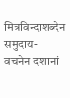मित्रविन्दाशब्देन समुदाय-
वचनेन दशानां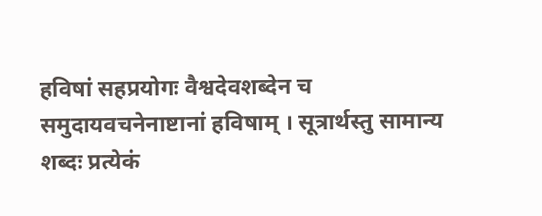हविषां सहप्रयोगः वैश्वदेवशब्देन च
समुदायवचनेनाष्टानां हविषाम् । सूत्रार्थस्तु सामान्य
शब्दः प्रत्येकं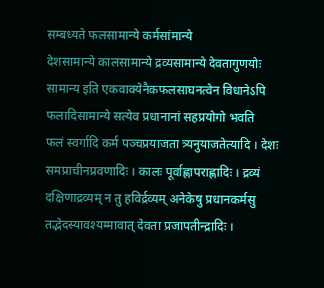सम्बध्यते फलसामान्ये कर्मसांमान्ये
देशसामान्ये कालसामान्ये द्रव्यसामान्ये देवतागुणयोः
सामान्य इति एकवाक्येनैकफलसाघनत्वेन विधानेऽपि
फलादिसामान्ये सत्येव प्रधानानां सहप्रयोगो भवति
फलं स्वर्गादि कर्म पञ्चप्रयाजता त्र्यनुयाजतेत्यादि । देशः
समप्राचीनप्रवणादिः । कालः पूर्वाह्णापराह्णादिः । द्रव्यं
दक्षिणाद्रव्यम् न तु हविर्द्रव्यम् अनेकेषु प्रधानकर्मसु
तद्भेदस्यावश्यम्मावात् देवता प्रजापतीन्द्रादिः ।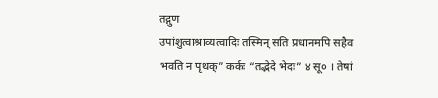तद्गुण
उपांशुत्वाश्राव्यत्वादिः तस्मिन् सति प्रधानमपि सहैव
भवति न पृथक्” कर्कः “तद्भेदे भेदः” ४ सू० । तेषां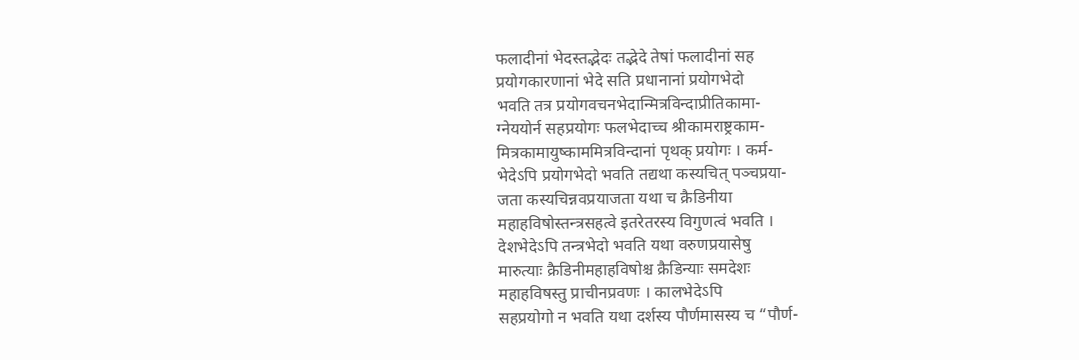फलादीनां भेदस्तद्भेदः तद्भेदे तेषां फलादीनां सह
प्रयोगकारणानां भेदे सति प्रधानानां प्रयोगभेदो
भवति तत्र प्रयोगवचनभेदान्मित्रविन्दाप्रीतिकामा-
ग्नेययोर्न सहप्रयोगः फलभेदाच्च श्रीकामराष्ट्रकाम-
मित्रकामायुष्काममित्रविन्दानां पृथक् प्रयोगः । कर्म-
भेदेऽपि प्रयोगभेदो भवति तद्यथा कस्यचित् पञ्चप्रया-
जता कस्यचिन्नवप्रयाजता यथा च क्रैडिनीया
महाहविषोस्तन्त्रसहत्वे इतरेतरस्य विगुणत्वं भवति ।
देशभेदेऽपि तन्त्रभेदो भवति यथा वरुणप्रयासेषु
मारुत्याः क्रैडिनीमहाहविषोश्च क्रैडिन्याः समदेशः
महाहविषस्तु प्राचीनप्रवणः । कालभेदेऽपि
सहप्रयोगो न भवति यथा दर्शस्य पौर्णमासस्य च “पौर्ण-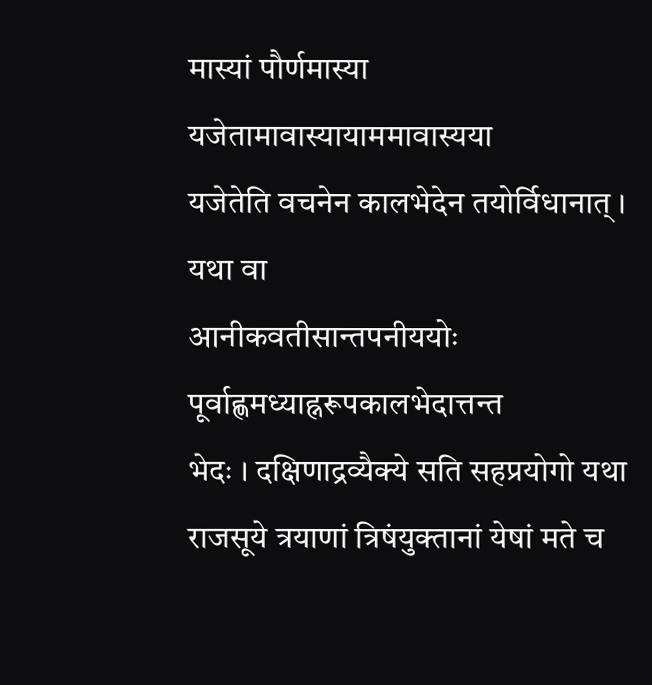मास्यां पौर्णमास्या यजेतामावास्यायाममावास्यया
यजेतेति वचनेन कालभेदेन तयोर्विधानात् । यथा वा
आनीकवतीसान्तपनीययोः पूर्वाह्णमध्याह्नरूपकालभेदात्तन्त
भेदः । दक्षिणाद्रव्यैक्ये सति सहप्रयोगो यथा
राजसूये त्रयाणां त्रिषंयुक्तानां येषां मते च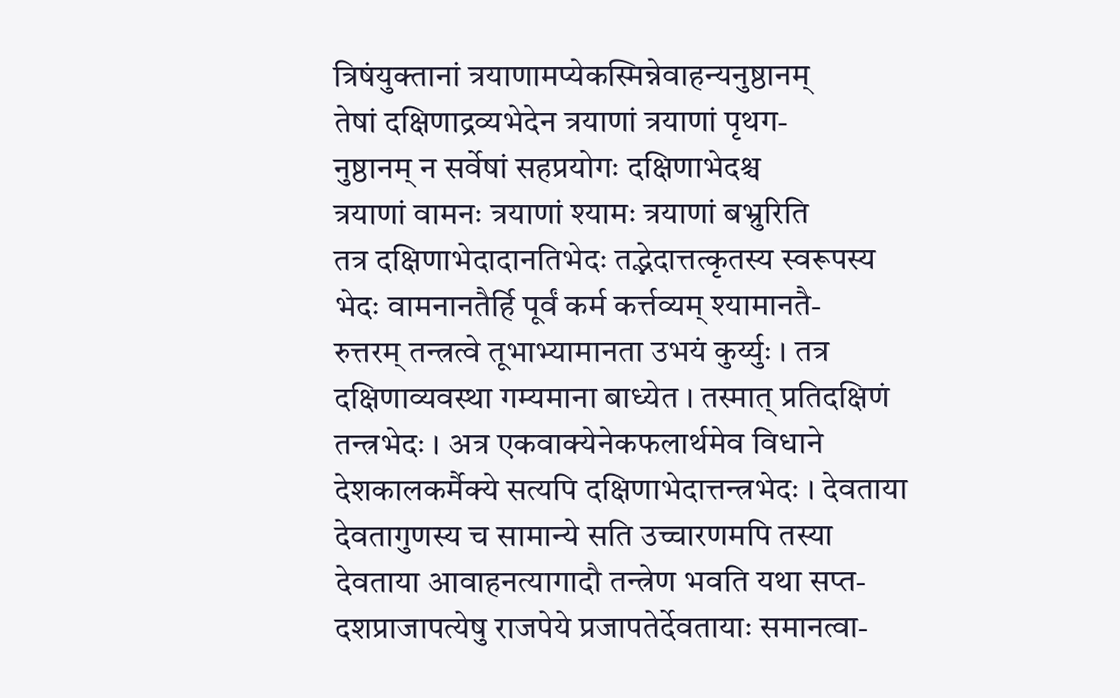त्रिषंयुक्तानां त्रयाणामप्येकस्मिन्नेवाहन्यनुष्ठानम्
तेषां दक्षिणाद्रव्यभेदेन त्रयाणां त्रयाणां पृथग-
नुष्ठानम् न सर्वेषां सहप्रयोगः दक्षिणाभेदश्च
त्रयाणां वामनः त्रयाणां श्यामः त्रयाणां बभ्रुरिति
तत्र दक्षिणाभेदादानतिभेदः तद्भेदात्तत्कृतस्य स्वरूपस्य
भेदः वामनानतैर्हि पूर्वं कर्म कर्त्तव्यम् श्यामानतै-
रुत्तरम् तन्त्रत्वे तूभाभ्यामानता उभयं कुर्य्युः । तत्र
दक्षिणाव्यवस्था गम्यमाना बाध्येत । तस्मात् प्रतिदक्षिणं
तन्त्रभेदः । अत्र एकवाक्येनेकफलार्थमेव विधाने
देशकालकर्मैक्ये सत्यपि दक्षिणाभेदात्तन्त्रभेदः । देवताया
देवतागुणस्य च सामान्ये सति उच्चारणमपि तस्या
देवताया आवाहनत्यागादौ तन्त्रेण भवति यथा सप्त-
दशप्राजापत्येषु राजपेये प्रजापतेर्देवतायाः समानत्वा-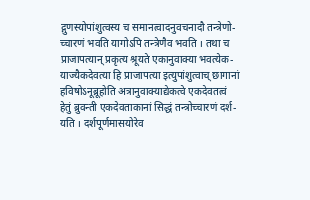द्गुणस्योपांशुत्वस्य च समानत्वादनुवचनादौ तन्त्रेणो-
च्चारणं भवति यागोऽपि तन्त्रेणैव भवति । तथा च
प्राजापत्यान् प्रकृत्य श्रूयते एकानुवाक्या भवत्येक-
याज्यैकदेवत्या हि प्राजापत्या इत्युपांशुत्वाच् छागानां
हविषोऽनूब्रूहोति अत्रानुवाक्याद्येकत्वे एकदेवतत्वं
हेतुं ब्रुवन्ती एकदेवताकानां सिद्धं तन्त्रोच्चारणं दर्श-
यति । दर्शपूर्णमासयोरेव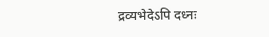द्रव्यभेदेऽपि दध्नः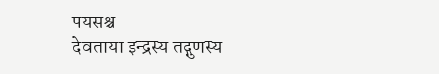पयसश्च
देवताया इन्द्रस्य तद्गुणस्य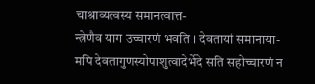चाश्राव्यत्वस्य समानत्वात्त-
न्त्रेणैव याग उच्चारणं भवति । देवतायां समानाया-
मपि देवतागुणस्योपाशुत्वादेर्भेदे सति सहोच्चारणं न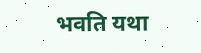भवति यथा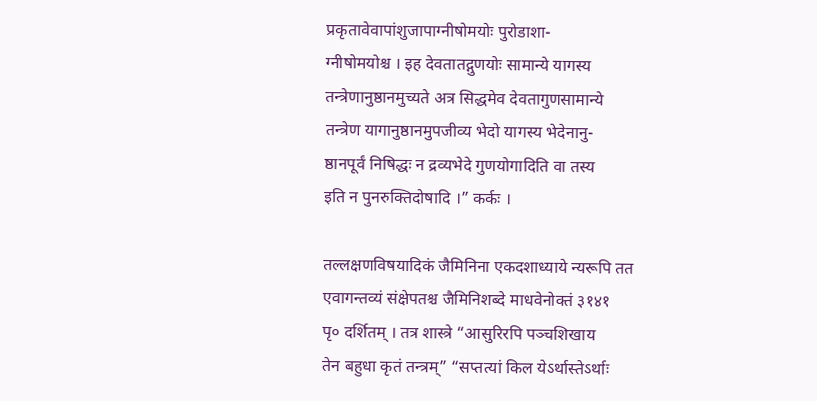प्रकृतावेवापांशुजापाग्नीषोमयोः पुरोडाशा-
ग्नीषोमयोश्च । इह देवतातद्गुणयोः सामान्ये यागस्य
तन्त्रेणानुष्ठानमुच्यते अत्र सिद्धमेव देवतागुणसामान्ये
तन्त्रेण यागानुष्ठानमुपजीव्य भेदो यागस्य भेदेनानु-
ष्ठानपूर्वं निषिद्धः न द्रव्यभेदे गुणयोगादिति वा तस्य
इति न पुनरुक्तिदोषादि ।” कर्कः ।

तल्लक्षणविषयादिकं जैमिनिना एकदशाध्याये न्यरूपि तत
एवागन्तव्यं संक्षेपतश्च जैमिनिशब्दे माधवेनोक्तं ३१४१
पृ० दर्शितम् । तत्र शास्त्रे “आसुरिरपि पञ्चशिखाय
तेन बहुधा कृतं तन्त्रम्” “सप्तत्यां किल येऽर्थास्तेऽर्थाः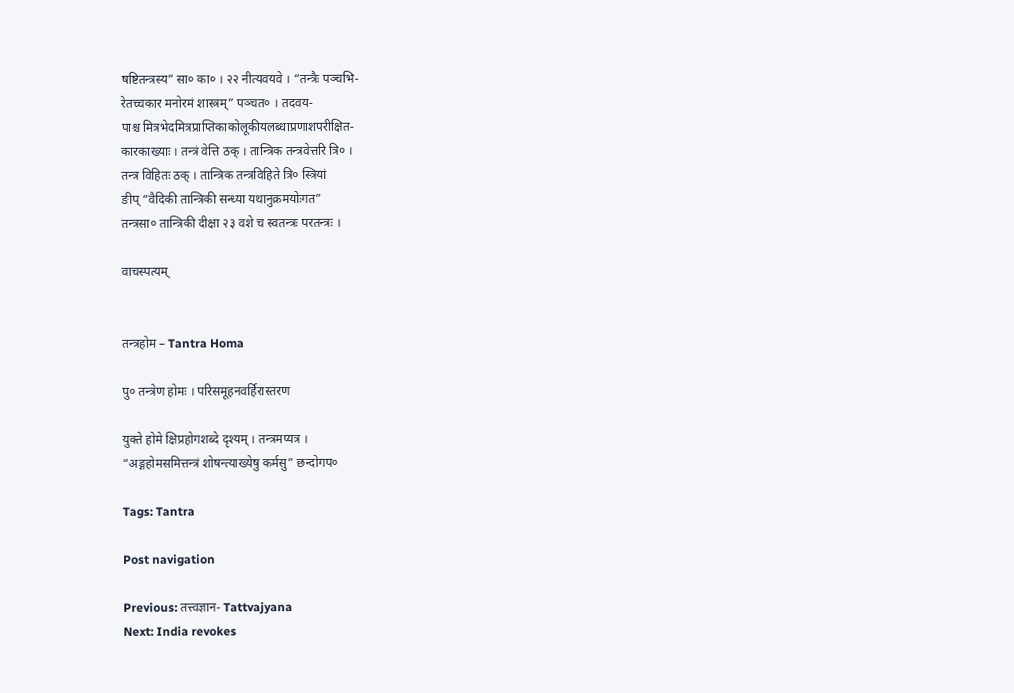षष्टितन्त्रस्य” सा० का० । २२ नीत्यवयवे । “तन्त्रैः पञ्चभि-
रेतच्चकार मनोरमं शास्त्रम्” पञ्चत० । तदवय-
पाश्च मित्रभेदमित्रप्राप्तिकाकोलूकीयलब्धाप्रणाशपरीक्षित-
कारकाख्याः । तन्त्रं वेत्ति ठक् । तान्त्रिक तन्त्रवेत्तरि त्रि० ।
तन्त्र विहितः ठक् । तान्त्रिक तन्त्रविहिते त्रि० स्त्रियां
ङीप् “वैदिकी तान्त्रिकी सन्ध्या यथानुक्रमयोःगत”
तन्त्रसा० तान्त्रिकी दीक्षा २३ वशे च स्वतन्त्रः परतन्त्रः ।

वाचस्पत्यम्


तन्त्रहोम – Tantra Homa

पु० तन्त्रेण होमः । परिसमूहनवर्हिरास्तरण

युक्ते होमे क्षिप्रहोगशब्दे दृश्यम् । तन्त्रमप्यत्र ।
“अङ्गहोमसमित्तन्त्रं शोषन्त्याख्येषु कर्मसु” छन्दोगप०

Tags: Tantra

Post navigation

Previous: तत्त्वज्ञान- Tattvajyana
Next: India revokes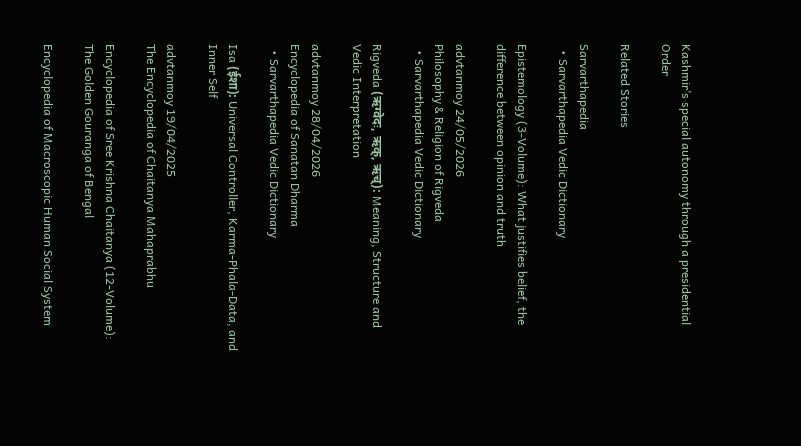Kashmir’s special autonomy through a presidential Order

Related Stories

Sarvarthapedia
  • Sarvarthapedia Vedic Dictionary

Epistemology (3-Volume): What justifies belief, the difference between opinion and truth

advtanmoy 24/05/2026
Philosophy & Religion of Rigveda
  • Sarvarthapedia Vedic Dictionary

Rigveda (ऋग्वेदः, ऋक्, ऋच्): Meaning, Structure and Vedic Interpretation

advtanmoy 28/04/2026
Encyclopedia of Sanatan Dharma
  • Sarvarthapedia Vedic Dictionary

Isa (ईशा): Universal Controller, Karma-Phala-Data, and Inner Self

advtanmoy 19/04/2025
The Encyclopedia of Chaitanya Mahaprabhu

Encyclopedia of Sree Krishna Chaitanya (12-Volume): The Golden Gouranga of Bengal

Encyclopedia of Macroscopic Human Social System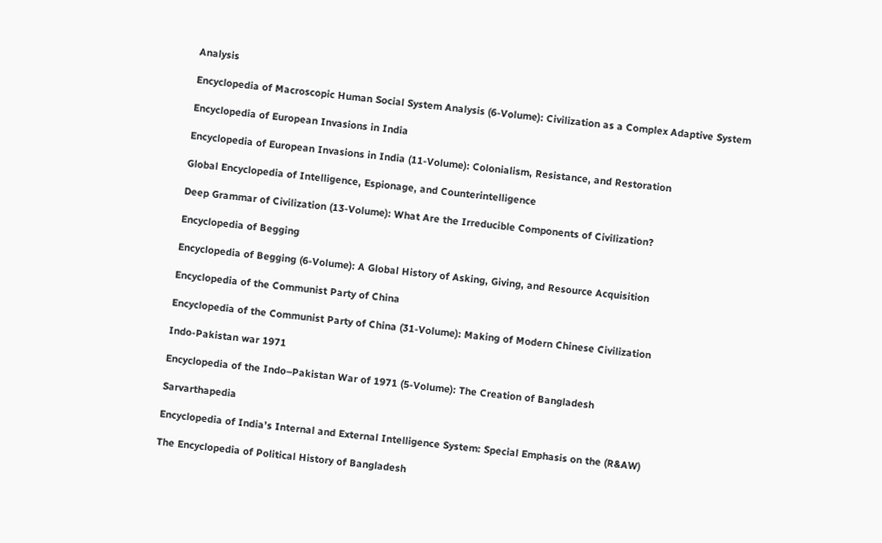Analysis

Encyclopedia of Macroscopic Human Social System Analysis (6-Volume): Civilization as a Complex Adaptive System

Encyclopedia of European Invasions in India

Encyclopedia of European Invasions in India (11-Volume): Colonialism, Resistance, and Restoration

Global Encyclopedia of Intelligence, Espionage, and Counterintelligence

Deep Grammar of Civilization (13-Volume): What Are the Irreducible Components of Civilization?

Encyclopedia of Begging

Encyclopedia of Begging (6-Volume): A Global History of Asking, Giving, and Resource Acquisition

Encyclopedia of the Communist Party of China

Encyclopedia of the Communist Party of China (31-Volume): Making of Modern Chinese Civilization

Indo-Pakistan war 1971

Encyclopedia of the Indo–Pakistan War of 1971 (5-Volume): The Creation of Bangladesh

Sarvarthapedia

Encyclopedia of India’s Internal and External Intelligence System: Special Emphasis on the (R&AW)

The Encyclopedia of Political History of Bangladesh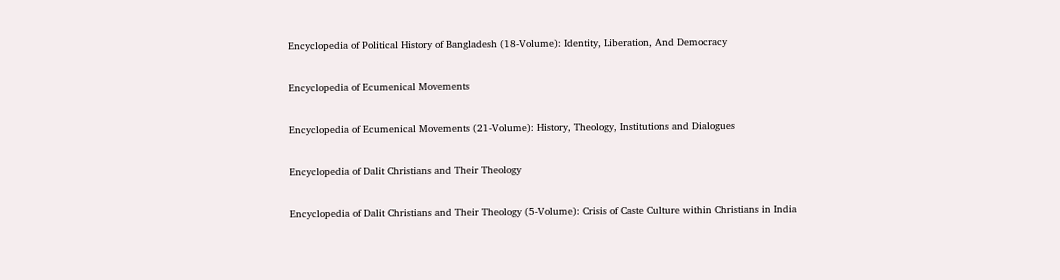Encyclopedia of Political History of Bangladesh (18-Volume): Identity, Liberation, And Democracy

Encyclopedia of Ecumenical Movements

Encyclopedia of Ecumenical Movements (21-Volume): History, Theology, Institutions and Dialogues

Encyclopedia of Dalit Christians and Their Theology

Encyclopedia of Dalit Christians and Their Theology (5-Volume): Crisis of Caste Culture within Christians in India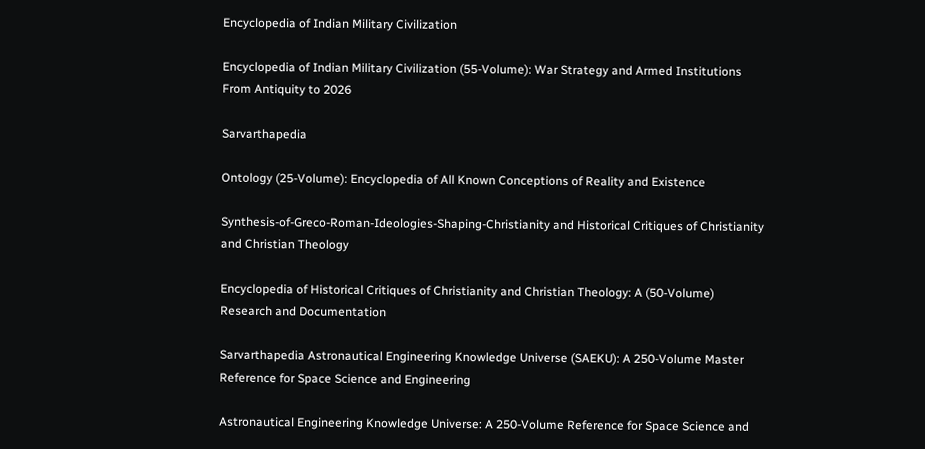Encyclopedia of Indian Military Civilization

Encyclopedia of Indian Military Civilization (55-Volume): War Strategy and Armed Institutions From Antiquity to 2026

Sarvarthapedia

Ontology (25-Volume): Encyclopedia of All Known Conceptions of Reality and Existence

Synthesis-of-Greco-Roman-Ideologies-Shaping-Christianity and Historical Critiques of Christianity and Christian Theology

Encyclopedia of Historical Critiques of Christianity and Christian Theology: A (50-Volume) Research and Documentation

Sarvarthapedia Astronautical Engineering Knowledge Universe (SAEKU): A 250-Volume Master Reference for Space Science and Engineering

Astronautical Engineering Knowledge Universe: A 250-Volume Reference for Space Science and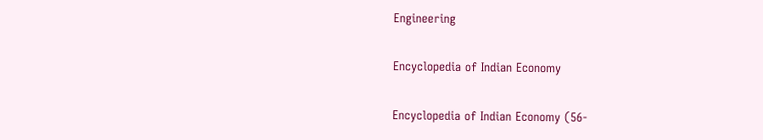Engineering

Encyclopedia of Indian Economy

Encyclopedia of Indian Economy (56-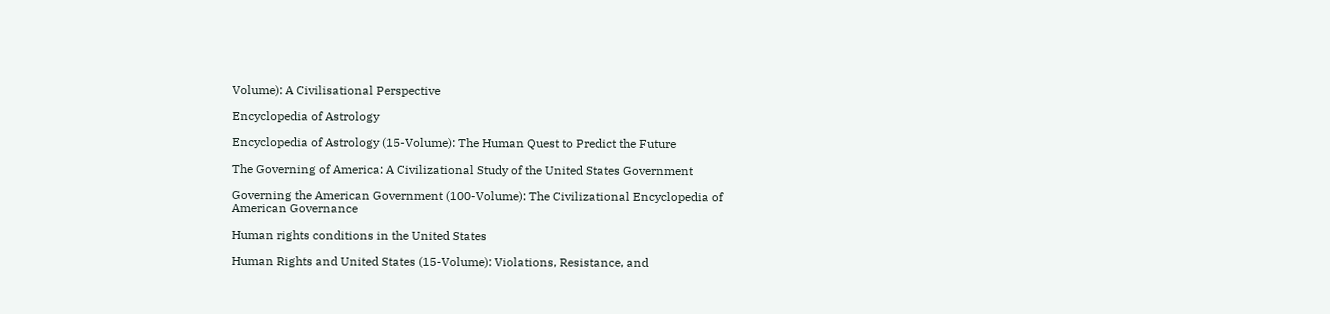Volume): A Civilisational Perspective

Encyclopedia of Astrology

Encyclopedia of Astrology (15-Volume): The Human Quest to Predict the Future

The Governing of America: A Civilizational Study of the United States Government

Governing the American Government (100-Volume): The Civilizational Encyclopedia of American Governance

Human rights conditions in the United States

Human Rights and United States (15-Volume): Violations, Resistance, and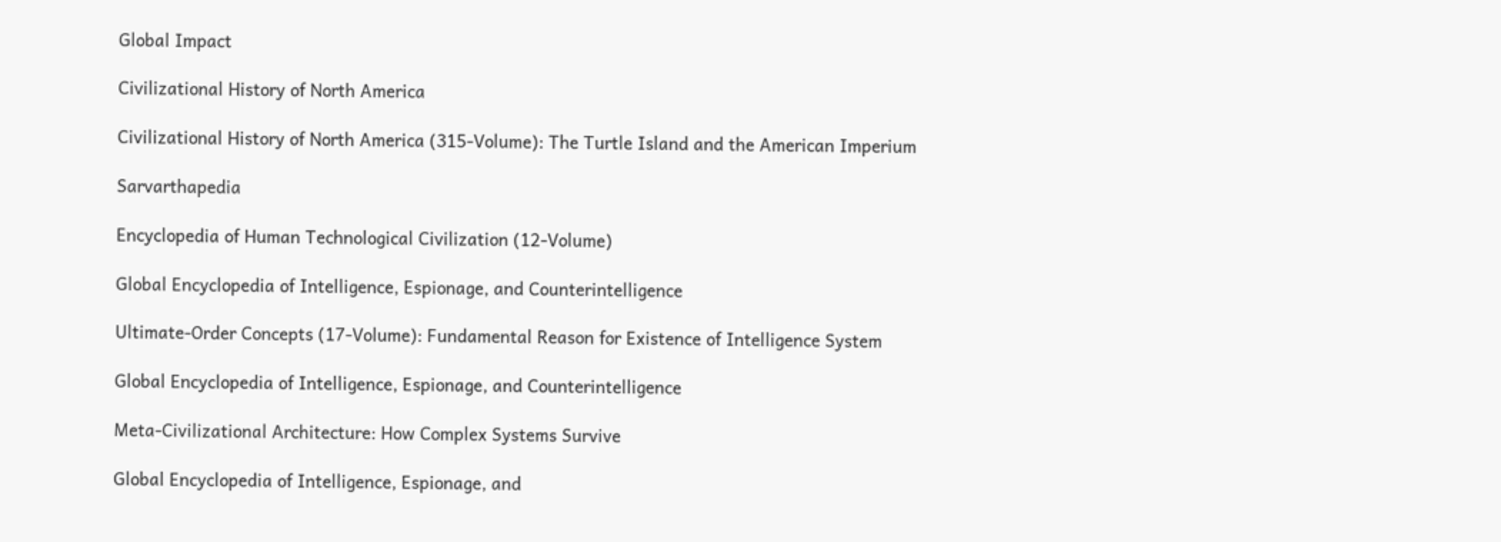Global Impact

Civilizational History of North America

Civilizational History of North America (315-Volume): The Turtle Island and the American Imperium

Sarvarthapedia

Encyclopedia of Human Technological Civilization (12-Volume)

Global Encyclopedia of Intelligence, Espionage, and Counterintelligence

Ultimate-Order Concepts (17-Volume): Fundamental Reason for Existence of Intelligence System

Global Encyclopedia of Intelligence, Espionage, and Counterintelligence

Meta-Civilizational Architecture: How Complex Systems Survive

Global Encyclopedia of Intelligence, Espionage, and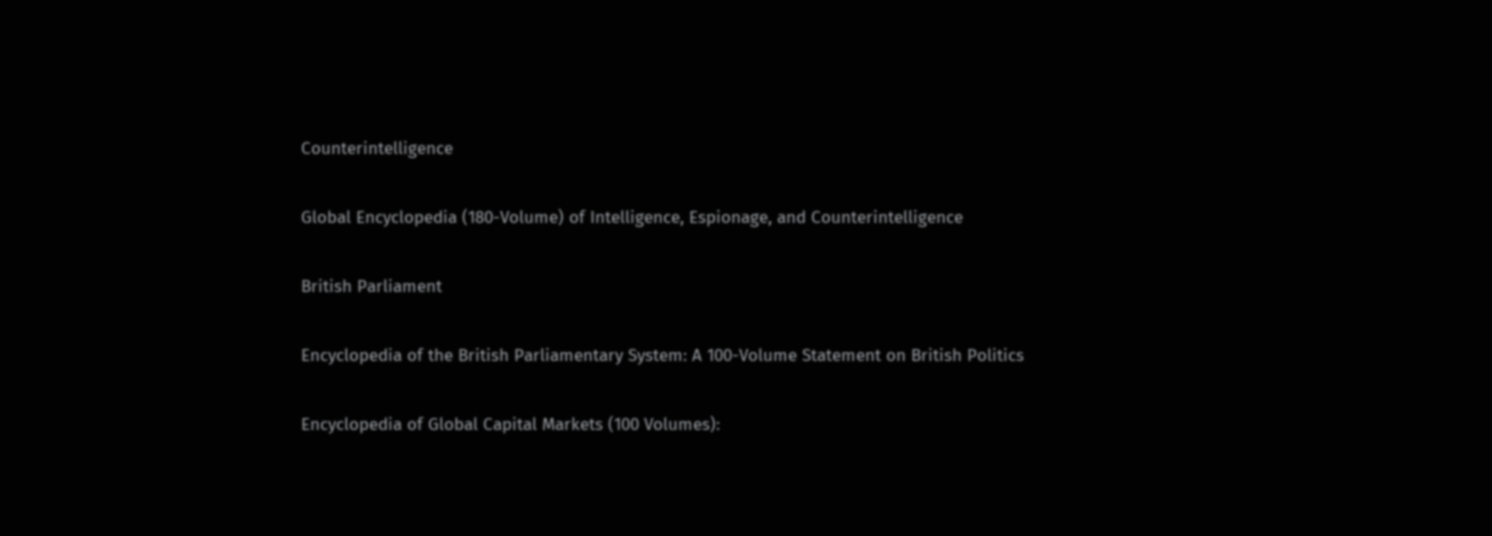Counterintelligence

Global Encyclopedia (180-Volume) of Intelligence, Espionage, and Counterintelligence

British Parliament

Encyclopedia of the British Parliamentary System: A 100-Volume Statement on British Politics

Encyclopedia of Global Capital Markets (100 Volumes):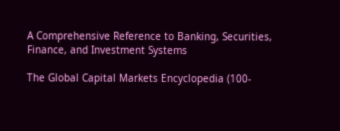A Comprehensive Reference to Banking, Securities, Finance, and Investment Systems

The Global Capital Markets Encyclopedia (100-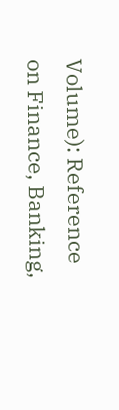Volume): Reference on Finance, Banking,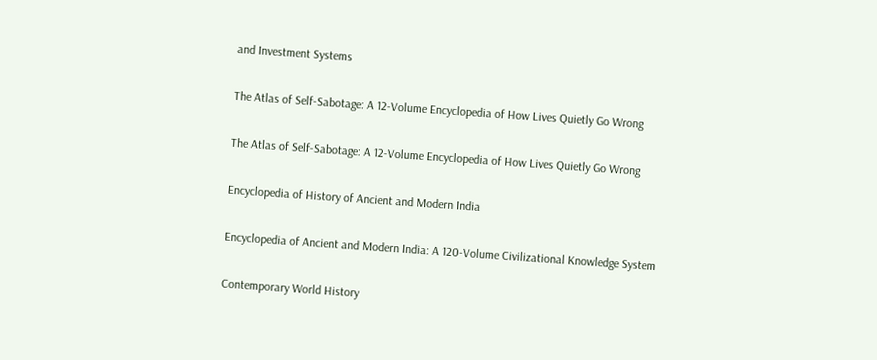and Investment Systems

The Atlas of Self-Sabotage: A 12-Volume Encyclopedia of How Lives Quietly Go Wrong

The Atlas of Self-Sabotage: A 12-Volume Encyclopedia of How Lives Quietly Go Wrong

Encyclopedia of History of Ancient and Modern India

Encyclopedia of Ancient and Modern India: A 120-Volume Civilizational Knowledge System

Contemporary World History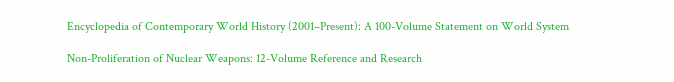Encyclopedia of Contemporary World History (2001–Present): A 100-Volume Statement on World System

Non-Proliferation of Nuclear Weapons: 12-Volume Reference and Research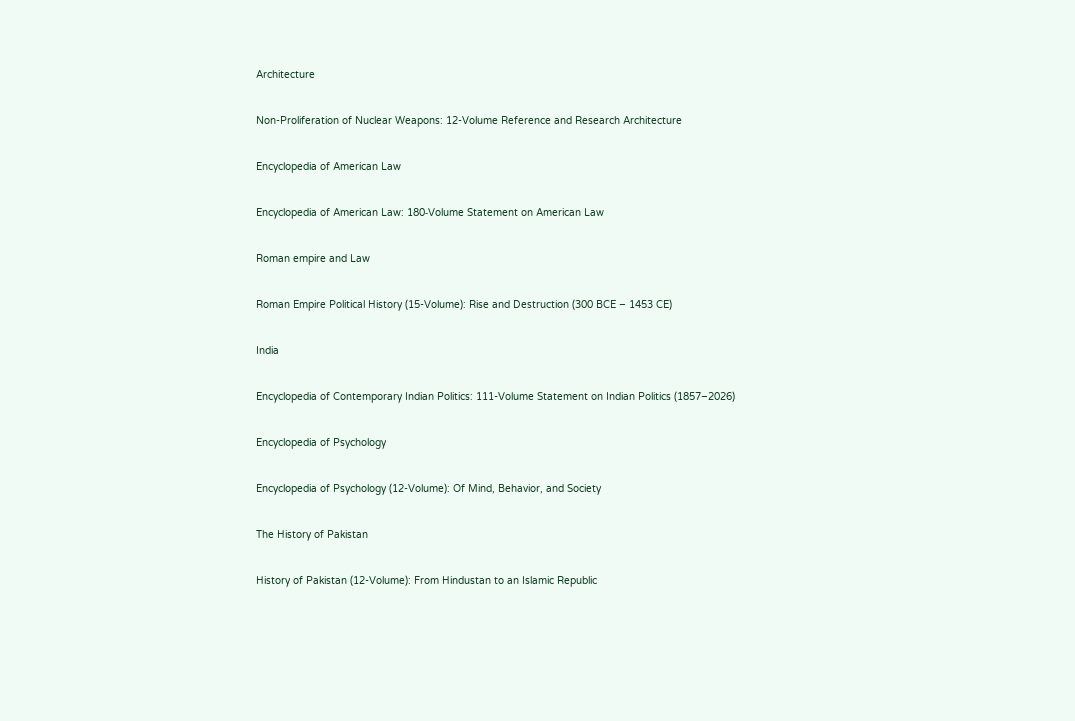Architecture

Non-Proliferation of Nuclear Weapons: 12-Volume Reference and Research Architecture

Encyclopedia of American Law

Encyclopedia of American Law: 180‑Volume Statement on American Law

Roman empire and Law

Roman Empire Political History (15-Volume): Rise and Destruction (300 BCE – 1453 CE)

India

Encyclopedia of Contemporary Indian Politics: 111-Volume Statement on Indian Politics (1857–2026)

Encyclopedia of Psychology

Encyclopedia of Psychology (12-Volume): Of Mind, Behavior, and Society

The History of Pakistan

History of Pakistan (12-Volume): From Hindustan to an Islamic Republic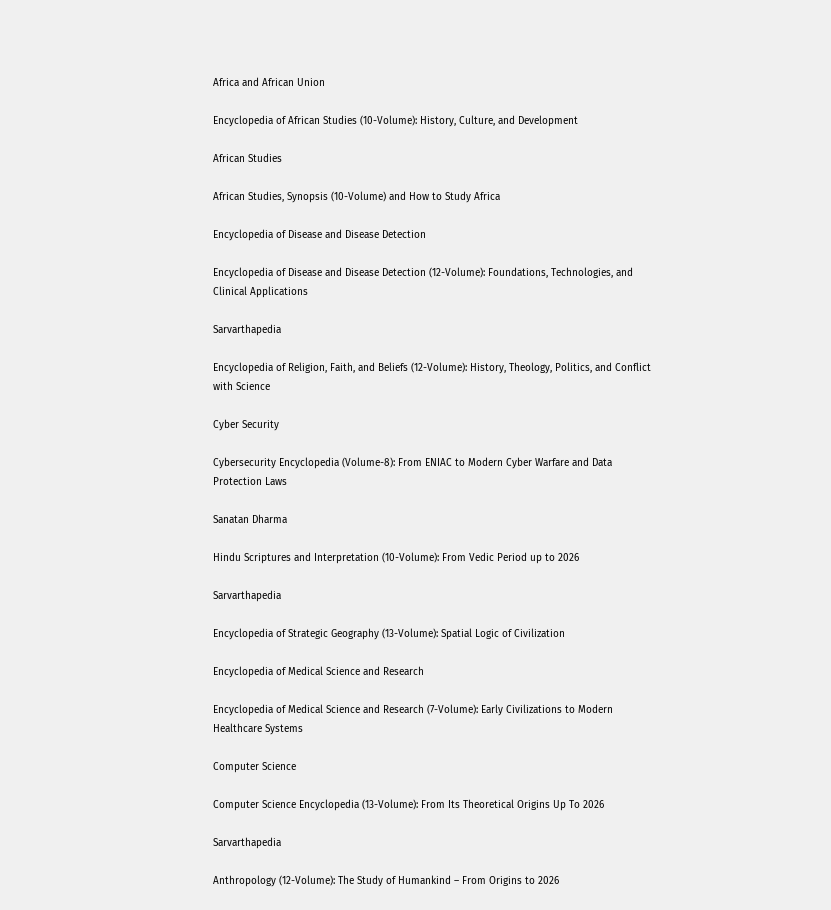Africa and African Union

Encyclopedia of African Studies (10-Volume): History, Culture, and Development

African Studies

African Studies, Synopsis (10-Volume) and How to Study Africa

Encyclopedia of Disease and Disease Detection

Encyclopedia of Disease and Disease Detection (12-Volume): Foundations, Technologies, and Clinical Applications

Sarvarthapedia

Encyclopedia of Religion, Faith, and Beliefs (12-Volume): History, Theology, Politics, and Conflict with Science

Cyber Security

Cybersecurity Encyclopedia (Volume-8): From ENIAC to Modern Cyber Warfare and Data Protection Laws

Sanatan Dharma

Hindu Scriptures and Interpretation (10-Volume): From Vedic Period up to 2026

Sarvarthapedia

Encyclopedia of Strategic Geography (13-Volume): Spatial Logic of Civilization

Encyclopedia of Medical Science and Research

Encyclopedia of Medical Science and Research (7-Volume): Early Civilizations to Modern Healthcare Systems

Computer Science

Computer Science Encyclopedia (13-Volume): From Its Theoretical Origins Up To 2026

Sarvarthapedia

Anthropology (12-Volume): The Study of Humankind – From Origins to 2026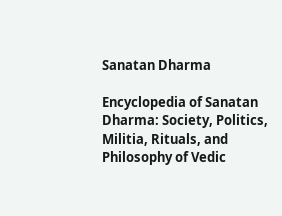Sanatan Dharma

Encyclopedia of Sanatan Dharma: Society, Politics, Militia, Rituals, and Philosophy of Vedic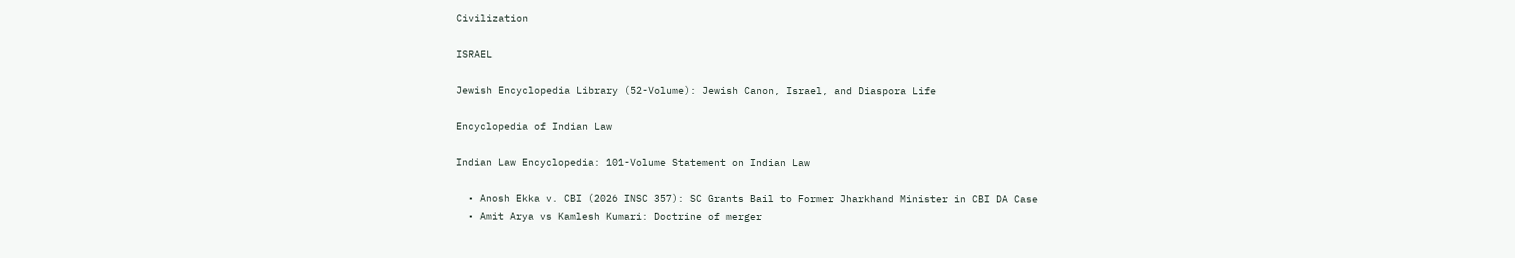Civilization

ISRAEL

Jewish Encyclopedia Library (52-Volume): Jewish Canon, Israel, and Diaspora Life

Encyclopedia of Indian Law

Indian Law Encyclopedia: 101-Volume Statement on Indian Law

  • Anosh Ekka v. CBI (2026 INSC 357): SC Grants Bail to Former Jharkhand Minister in CBI DA Case
  • Amit Arya vs Kamlesh Kumari: Doctrine of merger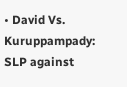• David Vs. Kuruppampady: SLP against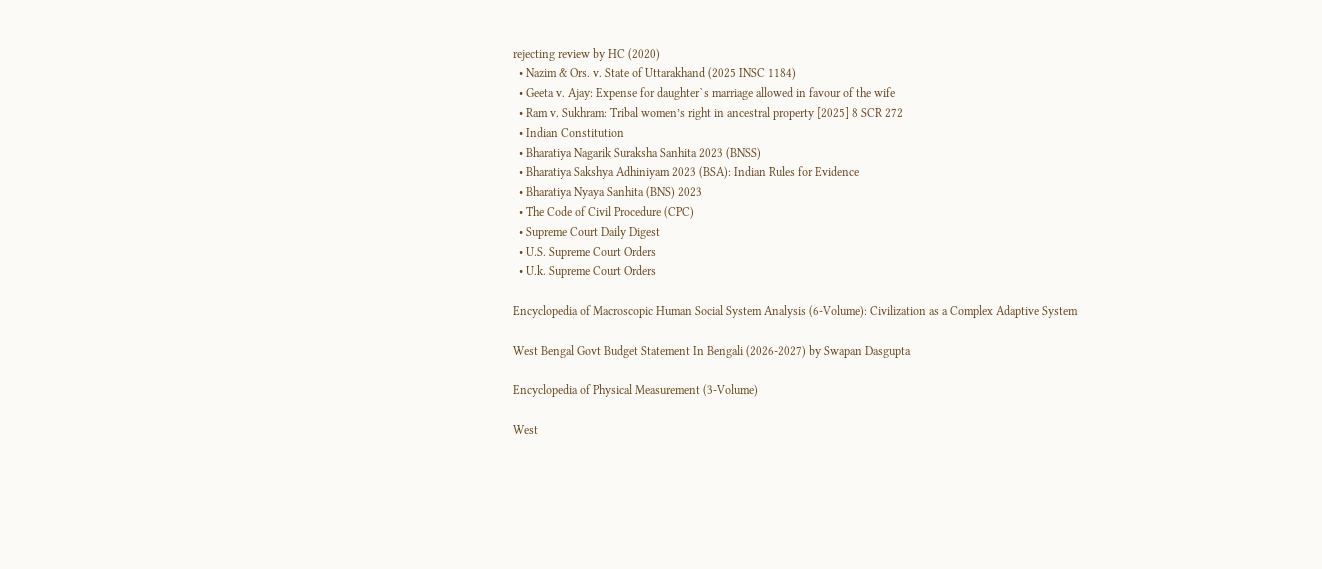rejecting review by HC (2020)
  • Nazim & Ors. v. State of Uttarakhand (2025 INSC 1184)
  • Geeta v. Ajay: Expense for daughter`s marriage allowed in favour of the wife
  • Ram v. Sukhram: Tribal women’s right in ancestral property [2025] 8 SCR 272
  • Indian Constitution
  • Bharatiya Nagarik Suraksha Sanhita 2023 (BNSS)
  • Bharatiya Sakshya Adhiniyam 2023 (BSA): Indian Rules for Evidence
  • Bharatiya Nyaya Sanhita (BNS) 2023
  • The Code of Civil Procedure (CPC)
  • Supreme Court Daily Digest
  • U.S. Supreme Court Orders
  • U.k. Supreme Court Orders

Encyclopedia of Macroscopic Human Social System Analysis (6-Volume): Civilization as a Complex Adaptive System

West Bengal Govt Budget Statement In Bengali (2026-2027) by Swapan Dasgupta

Encyclopedia of Physical Measurement (3-Volume)

West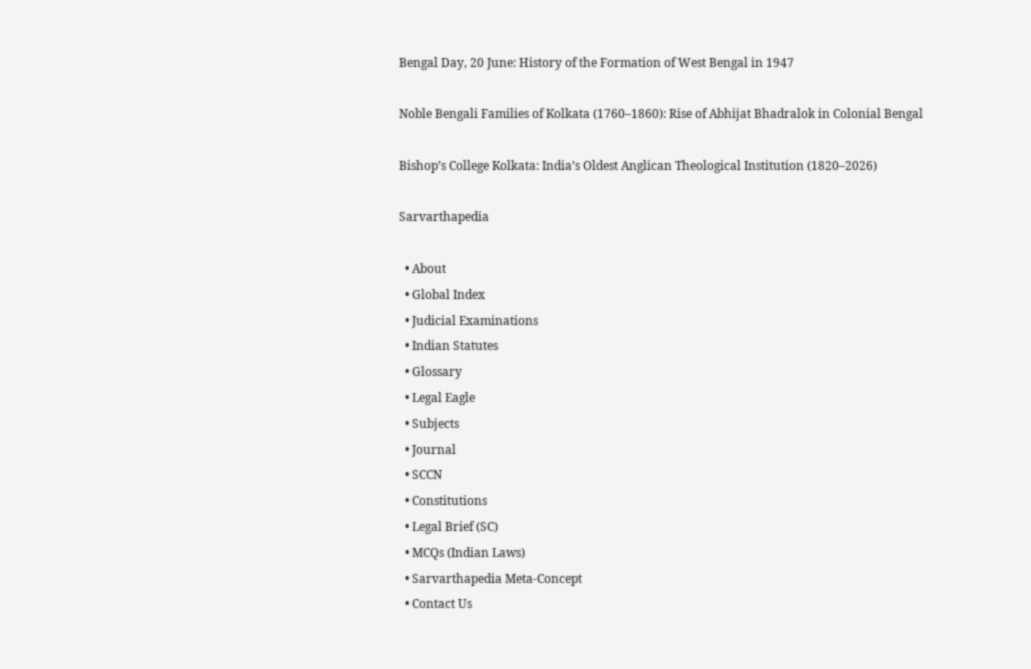Bengal Day, 20 June: History of the Formation of West Bengal in 1947

Noble Bengali Families of Kolkata (1760–1860): Rise of Abhijat Bhadralok in Colonial Bengal

Bishop’s College Kolkata: India’s Oldest Anglican Theological Institution (1820–2026)

Sarvarthapedia

  • About
  • Global Index
  • Judicial Examinations
  • Indian Statutes
  • Glossary
  • Legal Eagle
  • Subjects
  • Journal
  • SCCN
  • Constitutions
  • Legal Brief (SC)
  • MCQs (Indian Laws)
  • Sarvarthapedia Meta-Concept
  • Contact Us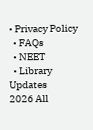• Privacy Policy
  • FAQs
  • NEET
  • Library Updates
2026 All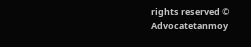rights reserved © Advocatetanmoy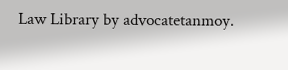Law Library by advocatetanmoy.